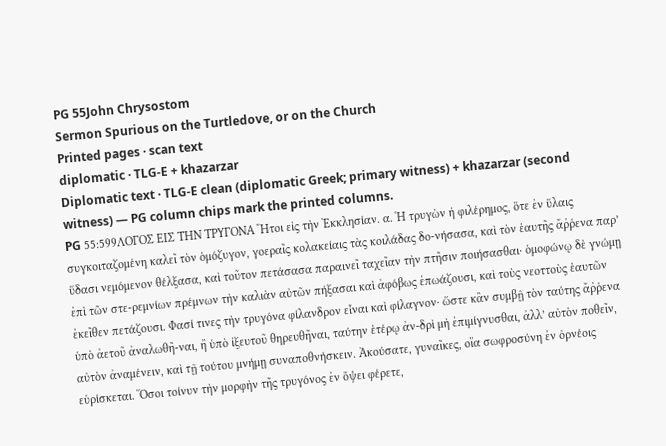PG 55John Chrysostom
Sermon Spurious on the Turtledove, or on the Church
Printed pages · scan text
diplomatic · TLG-E + khazarzar
Diplomatic text · TLG-E clean (diplomatic Greek; primary witness) + khazarzar (second witness) — PG column chips mark the printed columns.
PG 55:599ΛΟΓΟΣ ΕΙΣ ΤΗΝ ΤΡΥΓΟΝΑ Ἤτοι εἰς τὴν Ἐκκλησίαν. α. Ἡ τρυγὼν ἡ φιλέρημος, ὅτε ἐν ὕλαις συγκοιταζομένη καλεῖ τὸν ὁμόζυγον, γοεραῖς κολακείαις τὰς κοιλάδας δο-νήσασα, καὶ τὸν ἑαυτῆς ἄῤῥενα παρ’ ὕδασι νεμόμενον θέλξασα, καὶ τοῦτον πετάσασα παραινεῖ ταχεῖαν τὴν πτῆσιν ποιήσασθαι· ὁμοφώνῳ δὲ γνώμῃ ἐπὶ τῶν στε-ρεμνίων πρέμνων τὴν καλιὰν αὐτῶν πήξασαι καὶ ἀφόβως ἐπωάζουσι, καὶ τοὺς νεοττοὺς ἑαυτῶν ἐκεῖθεν πετάζουσι. Φασί τινες τὴν τρυγόνα φίλανδρον εἶναι καὶ φίλαγνον· ὥστε κἂν συμβῇ τὸν ταύτης ἄῤῥενα ὑπὸ ἀετοῦ ἀναλωθῆ-ναι, ἢ ὑπὸ ἰξευτοῦ θηρευθῆναι, ταύτην ἑτέρῳ ἀν-δρὶ μὴ ἐπιμίγνυσθαι, ἀλλ’ αὐτὸν ποθεῖν, αὐτὸν ἀναμένειν, καὶ τῇ τούτου μνήμῃ συναποθνήσκειν. Ἀκούσατε, γυναῖκες, οἵα σωφροσύνη ἐν ὀρνέοις εὑρίσκεται. Ὅσοι τοίνυν τὴν μορφὴν τῆς τρυγόνος ἐν ὄψει φέρετε,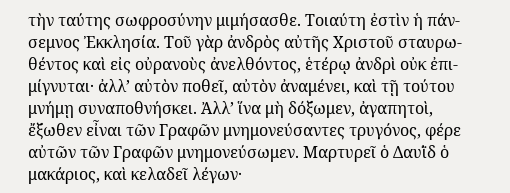τὴν ταύτης σωφροσύνην μιμήσασθε. Τοιαύτη ἐστὶν ἡ πάν-σεμνος Ἐκκλησία. Τοῦ γὰρ ἀνδρὸς αὐτῆς Χριστοῦ σταυρω-θέντος καὶ εἰς οὐρανοὺς ἀνελθόντος, ἑτέρῳ ἀνδρὶ οὐκ ἐπι-μίγνυται· ἀλλ’ αὐτὸν ποθεῖ, αὐτὸν ἀναμένει, καὶ τῇ τούτου μνήμῃ συναποθνήσκει. Ἀλλ’ ἵνα μὴ δόξωμεν, ἀγαπητοὶ, ἔξωθεν εἶναι τῶν Γραφῶν μνημονεύσαντες τρυγόνος, φέρε αὐτῶν τῶν Γραφῶν μνημονεύσωμεν. Μαρτυρεῖ ὁ Δαυὶ̈δ ὁ μακάριος, καὶ κελαδεῖ λέγων·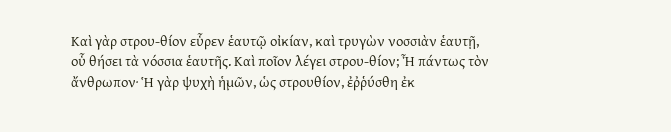Καὶ γὰρ στρου-θίον εὗρεν ἑαυτῷ οἰκίαν, καὶ τρυγὼν νοσσιὰν ἑαυτῇ, οὗ θήσει τὰ νόσσια ἑαυτῆς. Καὶ ποῖον λέγει στρου-θίον; Ἦ πάντως τὸν ἄνθρωπον· Ἡ γὰρ ψυχὴ ἡμῶν, ὡς στρουθίον, ἐῤῥύσθη ἐκ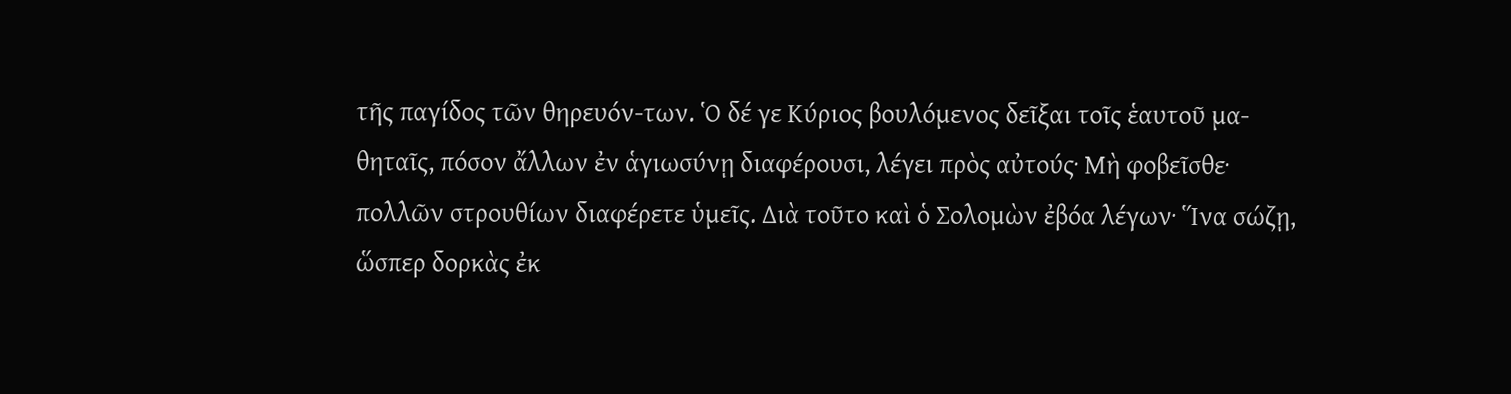τῆς παγίδος τῶν θηρευόν-των. Ὁ δέ γε Κύριος βουλόμενος δεῖξαι τοῖς ἑαυτοῦ μα-
θηταῖς, πόσον ἄλλων ἐν ἁγιωσύνῃ διαφέρουσι, λέγει πρὸς αὐτούς· Μὴ φοβεῖσθε· πολλῶν στρουθίων διαφέρετε ὑμεῖς. Διὰ τοῦτο καὶ ὁ Σολομὼν ἐβόα λέγων· Ἵνα σώζῃ, ὥσπερ δορκὰς ἐκ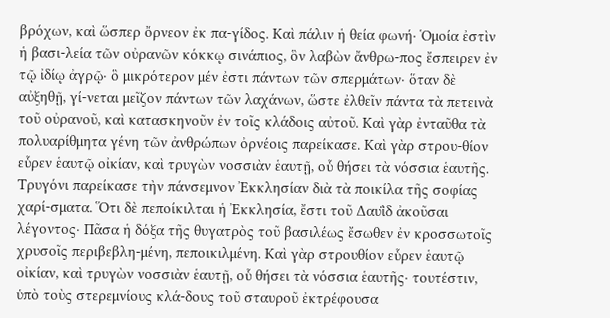βρόχων, καὶ ὥσπερ ὄρνεον ἐκ πα-γίδος. Καὶ πάλιν ἡ θεία φωνή· Ὁμοία ἐστὶν ἡ βασι-λεία τῶν οὐρανῶν κόκκῳ σινάπιος, ὃν λαβὼν ἄνθρω-πος ἔσπειρεν ἐν τῷ ἰδίῳ ἀγρῷ· ὃ μικρότερον μέν ἐστι πάντων τῶν σπερμάτων· ὅταν δὲ αὐξηθῇ, γί-νεται μεῖζον πάντων τῶν λαχάνων, ὥστε ἐλθεῖν πάντα τὰ πετεινὰ τοῦ οὐρανοῦ, καὶ κατασκηνοῦν ἐν τοῖς κλάδοις αὐτοῦ. Καὶ γὰρ ἐνταῦθα τὰ πολυαρίθμητα γένη τῶν ἀνθρώπων ὀρνέοις παρείκασε. Καὶ γὰρ στρου-θίον εὗρεν ἑαυτῷ οἰκίαν, καὶ τρυγὼν νοσσιὰν ἑαυτῇ, οὗ θήσει τὰ νόσσια ἑαυτῆς. Τρυγόνι παρείκασε τὴν πάνσεμνον Ἐκκλησίαν διὰ τὰ ποικίλα τῆς σοφίας χαρί-σματα. Ὅτι δὲ πεποίκιλται ἡ Ἐκκλησία, ἔστι τοῦ Δαυὶ̈δ ἀκοῦσαι λέγοντος· Πᾶσα ἡ δόξα τῆς θυγατρὸς τοῦ βασιλέως ἔσωθεν ἐν κροσσωτοῖς χρυσοῖς περιβεβλη-μένη, πεποικιλμένη. Καὶ γὰρ στρουθίον εὗρεν ἑαυτῷ οἰκίαν, καὶ τρυγὼν νοσσιὰν ἑαυτῇ, οὗ θήσει τὰ νόσσια ἑαυτῆς· τουτέστιν, ὑπὸ τοὺς στερεμνίους κλά-δους τοῦ σταυροῦ ἐκτρέφουσα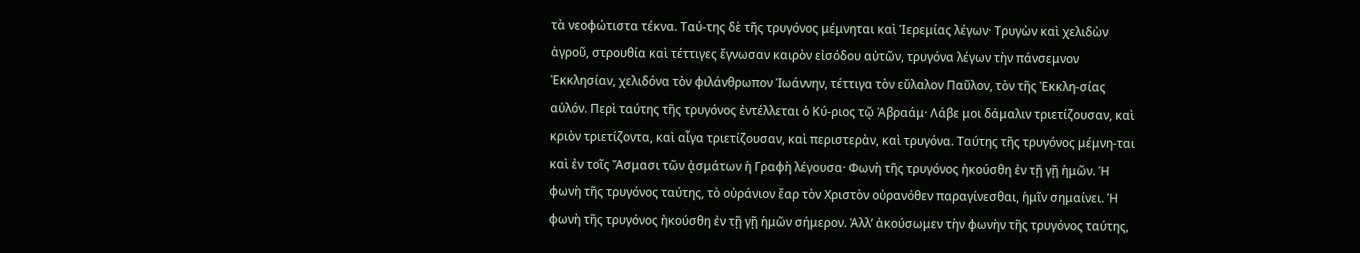τὰ νεοφώτιστα τέκνα. Ταύ-της δὲ τῆς τρυγόνος μέμνηται καὶ Ἱερεμίας λέγων· Τρυγὼν καὶ χελιδὼν ἀγροῦ, στρουθία καὶ τέττιγες ἔγνωσαν καιρὸν εἰσόδου αὐτῶν, τρυγόνα λέγων τὴν πάνσεμνον Ἐκκλησίαν, χελιδόνα τὸν φιλάνθρωπον Ἰωάννην, τέττιγα τὸν εὔλαλον Παῦλον, τὸν τῆς Ἐκκλη-σίας αὐλόν. Περὶ ταύτης τῆς τρυγόνος ἐντέλλεται ὁ Κύ-ριος τῷ Ἀβραάμ· Λάβε μοι δάμαλιν τριετίζουσαν, καὶ κριὸν τριετίζοντα, καὶ αἶγα τριετίζουσαν, καὶ περιστερὰν, καὶ τρυγόνα. Ταύτης τῆς τρυγόνος μέμνη-ται καὶ ἐν τοῖς Ἄσμασι τῶν ᾀσμάτων ἡ Γραφὴ λέγουσα· Φωνὴ τῆς τρυγόνος ἠκούσθη ἐν τῇ γῇ ἡμῶν. Ἡ φωνὴ τῆς τρυγόνος ταύτης, τὸ οὐράνιον ἔαρ τὸν Χριστὸν οὐρανόθεν παραγίνεσθαι, ἡμῖν σημαίνει. Ἡ φωνὴ τῆς τρυγόνος ἠκούσθη ἐν τῇ γῇ ἡμῶν σήμερον. Ἀλλ’ ἀκούσωμεν τὴν φωνὴν τῆς τρυγόνος ταύτης,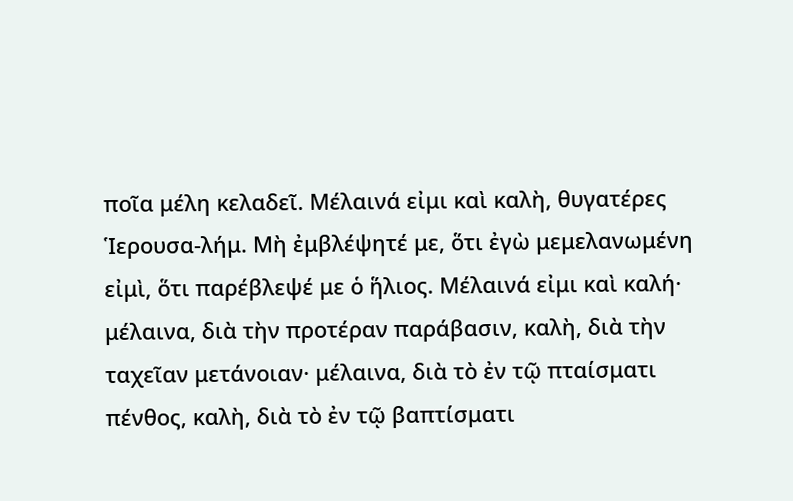ποῖα μέλη κελαδεῖ. Μέλαινά εἰμι καὶ καλὴ, θυγατέρες Ἱερουσα-λήμ. Μὴ ἐμβλέψητέ με, ὅτι ἐγὼ μεμελανωμένη εἰμὶ, ὅτι παρέβλεψέ με ὁ ἥλιος. Μέλαινά εἰμι καὶ καλή· μέλαινα, διὰ τὴν προτέραν παράβασιν, καλὴ, διὰ τὴν ταχεῖαν μετάνοιαν· μέλαινα, διὰ τὸ ἐν τῷ πταίσματι πένθος, καλὴ, διὰ τὸ ἐν τῷ βαπτίσματι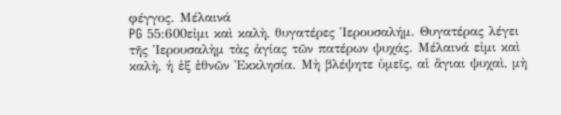φέγγος. Μέλαινά
PG 55:600εἰμι καὶ καλὴ, θυγατέρες Ἱερουσαλήμ. Θυγατέρας λέγει τῆς Ἱερουσαλὴμ τὰς ἁγίας τῶν πατέρων ψυχάς. Μέλαινά εἰμι καὶ καλὴ, ἡ ἐξ ἐθνῶν Ἐκκλησία. Μὴ βλέψητε ὑμεῖς, αἱ ἅγιαι ψυχαὶ, μὴ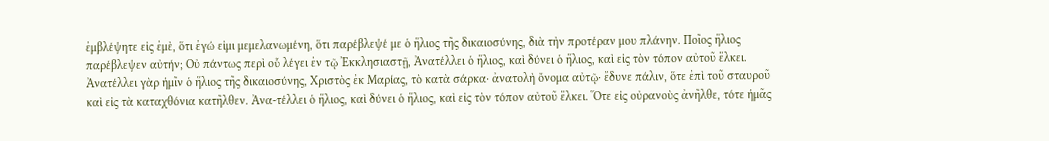ἐμβλέψητε εἰς ἐμὲ, ὅτι ἐγώ εἰμι μεμελανωμένη, ὅτι παρέβλεψέ με ὁ ἥλιος τῆς δικαιοσύνης, διὰ τὴν προτέραν μου πλάνην. Ποῖος ἥλιος παρέβλεψεν αὐτήν; Οὐ πάντως περὶ οὗ λέγει ἐν τῷ Ἐκκλησιαστῇ, Ἀνατέλλει ὁ ἥλιος, καὶ δύνει ὁ ἥλιος, καὶ εἰς τὸν τόπον αὐτοῦ ἕλκει. Ἀνατέλλει γὰρ ἡμῖν ὁ ἥλιος τῆς δικαιοσύνης, Χριστὸς ἐκ Μαρίας, τὸ κατὰ σάρκα· ἀνατολὴ ὄνομα αὐτῷ· ἔδυνε πάλιν, ὅτε ἐπὶ τοῦ σταυροῦ καὶ εἰς τὰ καταχθόνια κατῆλθεν. Ἀνα-τέλλει ὁ ἥλιος, καὶ δύνει ὁ ἥλιος, καὶ εἰς τὸν τόπον αὐτοῦ ἕλκει. Ὅτε εἰς οὐρανοὺς ἀνῆλθε, τότε ἡμᾶς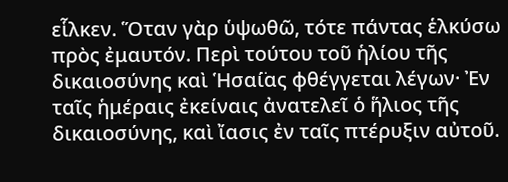εἷλκεν. Ὅταν γὰρ ὑψωθῶ, τότε πάντας ἑλκύσω πρὸς ἐμαυτόν. Περὶ τούτου τοῦ ἡλίου τῆς δικαιοσύνης καὶ Ἡσαί̈ας φθέγγεται λέγων· Ἐν ταῖς ἡμέραις ἐκείναις ἀνατελεῖ ὁ ἥλιος τῆς δικαιοσύνης, καὶ ἴασις ἐν ταῖς πτέρυξιν αὐτοῦ.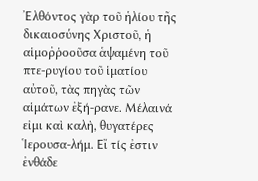Ἐλθόντος γὰρ τοῦ ἡλίου τῆς δικαιοσύνης Χριστοῦ, ἡ αἱμοῤῥοοῦσα ἁψαμένη τοῦ πτε-ρυγίου τοῦ ἱματίου αὐτοῦ, τὰς πηγὰς τῶν αἱμάτων ἐξή-ρανε. Μέλαινά εἰμι καὶ καλὴ, θυγατέρες Ἱερουσα-λήμ. Εἴ τίς ἐστιν ἐνθάδε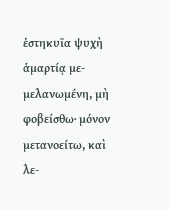ἑστηκυῖα ψυχὴ ἁμαρτίᾳ με-μελανωμένη, μὴ φοβείσθω· μόνον μετανοείτω, καὶ λε-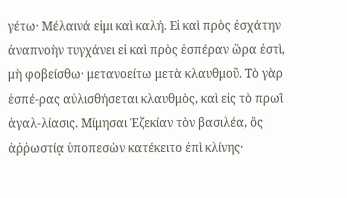γέτω· Μέλαινά εἰμι καὶ καλή. Εἰ καὶ πρὸς ἐσχάτην ἀναπνοὴν τυγχάνει εἰ καὶ πρὸς ἑσπέραν ὥρα ἐστὶ, μὴ φοβείσθω· μετανοείτω μετὰ κλαυθμοῦ. Τὸ γὰρ ἑσπέ-ρας αὐλισθήσεται κλαυθμὸς, καὶ εἰς τὸ πρωὶ̈ ἀγαλ-λίασις. Μίμησαι Ἐζεκίαν τὸν βασιλέα, ὃς ἀῤῥωστίᾳ ὑποπεσὼν κατέκειτο ἐπὶ κλίνης·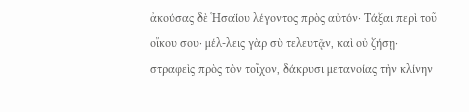ἀκούσας δὲ Ἡσαί̈ου λέγοντος πρὸς αὐτόν· Τάξαι περὶ τοῦ οἴκου σου· μέλ-λεις γὰρ σὺ τελευτᾷν, καὶ οὐ ζήσῃ· στραφεὶς πρὸς τὸν τοῖχον, δάκρυσι μετανοίας τὴν κλίνην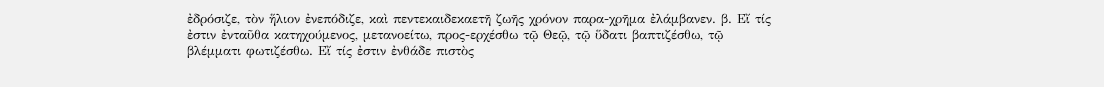ἐδρόσιζε, τὸν ἥλιον ἐνεπόδιζε, καὶ πεντεκαιδεκαετῆ ζωῆς χρόνον παρα-χρῆμα ἐλάμβανεν. β. Εἴ τίς ἐστιν ἐνταῦθα κατηχούμενος, μετανοείτω, προς-ερχέσθω τῷ Θεῷ, τῷ ὕδατι βαπτιζέσθω, τῷ βλέμματι φωτιζέσθω. Εἴ τίς ἐστιν ἐνθάδε πιστὸς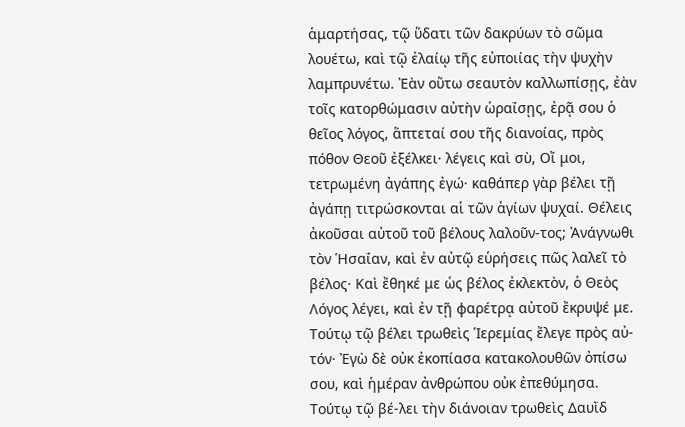ἁμαρτήσας, τῷ ὕδατι τῶν δακρύων τὸ σῶμα λουέτω, καὶ τῷ ἐλαίῳ τῆς εὐποιίας τὴν ψυχὴν λαμπρυνέτω. Ἐὰν οὕτω σεαυτὸν καλλωπίσῃς, ἐὰν τοῖς κατορθώμασιν αὐτὴν ὡραί̈σῃς, ἐρᾷ σου ὁ θεῖος λόγος, ἅπτεταί σου τῆς διανοίας, πρὸς πόθον Θεοῦ ἐξέλκει· λέγεις καὶ σὺ, Οἴ μοι, τετρωμένη ἀγάπης ἐγώ· καθάπερ γὰρ βέλει τῇ ἀγάπῃ τιτρώσκονται αἱ τῶν ἁγίων ψυχαί. Θέλεις ἀκοῦσαι αὐτοῦ τοῦ βέλους λαλοῦν-τος; Ἀνάγνωθι τὸν Ἡσαί̈αν, καὶ ἐν αὐτῷ εὑρήσεις πῶς λαλεῖ τὸ βέλος· Καὶ ἔθηκέ με ὡς βέλος ἐκλεκτὸν, ὁ Θεὸς Λόγος λέγει, καὶ ἐν τῇ φαρέτρᾳ αὐτοῦ ἔκρυψέ με. Τούτῳ τῷ βέλει τρωθεὶς Ἱερεμίας ἔλεγε πρὸς αὐ-τόν· Ἐγὼ δὲ οὐκ ἐκοπίασα κατακολουθῶν ὀπίσω σου, καὶ ἡμέραν ἀνθρώπου οὐκ ἐπεθύμησα. Τούτῳ τῷ βέ-λει τὴν διάνοιαν τρωθεὶς Δαυὶ̈δ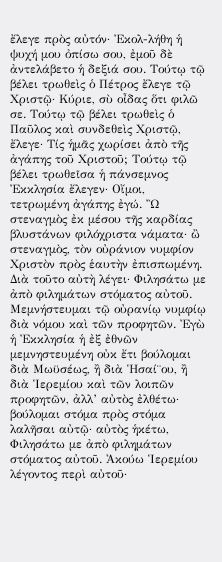ἔλεγε πρὸς αὐτόν· Ἐκολ-λήθη ἡ ψυχή μου ὀπίσω σου, ἐμοῦ δὲ ἀντελάβετο ἡ δεξιά σου. Τούτῳ τῷ βέλει τρωθεὶς ὁ Πέτρος ἔλεγε τῷ Χριστῷ· Κύριε, σὺ οἶδας ὅτι φιλῶ σε. Τούτῳ τῷ βέλει τρωθεὶς ὁ Παῦλος καὶ συνδεθεὶς Χριστῷ, ἔλεγε· Τίς ἡμᾶς χωρίσει ἀπὸ τῆς ἀγάπης τοῦ Χριστοῦ; Τούτῳ τῷ βέλει τρωθεῖσα ἡ πάνσεμνος Ἐκκλησία ἔλεγεν· Οἴμοι, τετρωμένη ἀγάπης ἐγώ. Ὢ στεναγμὸς ἐκ μέσου τῆς καρδίας βλυστάνων φιλόχριστα νάματα· ὢ στεναγμὸς, τὸν οὐράνιον νυμφίον Χριστὸν πρὸς ἑαυτὴν ἐπισπωμένη. Διὰ τοῦτο αὐτὴ λέγει· Φιλησάτω με ἀπὸ φιλημάτων στόματος αὐτοῦ. Μεμνήστευμαι τῷ οὐρανίῳ νυμφίῳ διὰ νόμου καὶ τῶν προφητῶν. Ἐγὼ ἡ Ἐκκλησία ἡ ἐξ ἐθνῶν μεμνηστευμένη οὐκ ἔτι βούλομαι διὰ Μωϋσέως, ἢ διὰ Ἡσαί̈ου, ἢ διὰ Ἱερεμίου καὶ τῶν λοιπῶν προφητῶν, ἀλλ’ αὐτὸς ἐλθέτω· βούλομαι στόμα πρὸς στόμα λαλῆσαι αὐτῷ· αὐτὸς ἡκέτω, Φιλησάτω με ἀπὸ φιλημάτων στόματος αὐτοῦ. Ἀκούω Ἱερεμίου λέγοντος περὶ αὐτοῦ·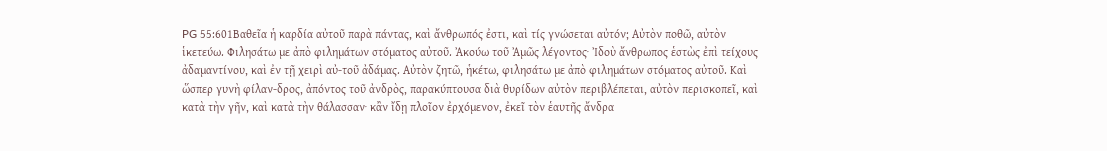PG 55:601Βαθεῖα ἡ καρδία αὐτοῦ παρὰ πάντας, καὶ ἄνθρωπός ἐστι, καὶ τίς γνώσεται αὐτόν; Αὐτὸν ποθῶ, αὐτὸν ἱκετεύω. Φιλησάτω με ἀπὸ φιλημάτων στόματος αὐτοῦ. Ἀκούω τοῦ Ἀμῶς λέγοντος· Ἰδοὺ ἄνθρωπος ἑστὼς ἐπὶ τείχους ἀδαμαντίνου, καὶ ἐν τῇ χειρὶ αὐ-τοῦ ἀδάμας. Αὐτὸν ζητῶ, ἡκέτω, φιλησάτω με ἀπὸ φιλημάτων στόματος αὐτοῦ. Καὶ ὥσπερ γυνὴ φίλαν-δρος, ἀπόντος τοῦ ἀνδρὸς, παρακύπτουσα διὰ θυρίδων αὐτὸν περιβλέπεται, αὐτὸν περισκοπεῖ, καὶ κατὰ τὴν γῆν, καὶ κατὰ τὴν θάλασσαν· κἂν ἴδῃ πλοῖον ἐρχόμενον, ἐκεῖ τὸν ἑαυτῆς ἄνδρα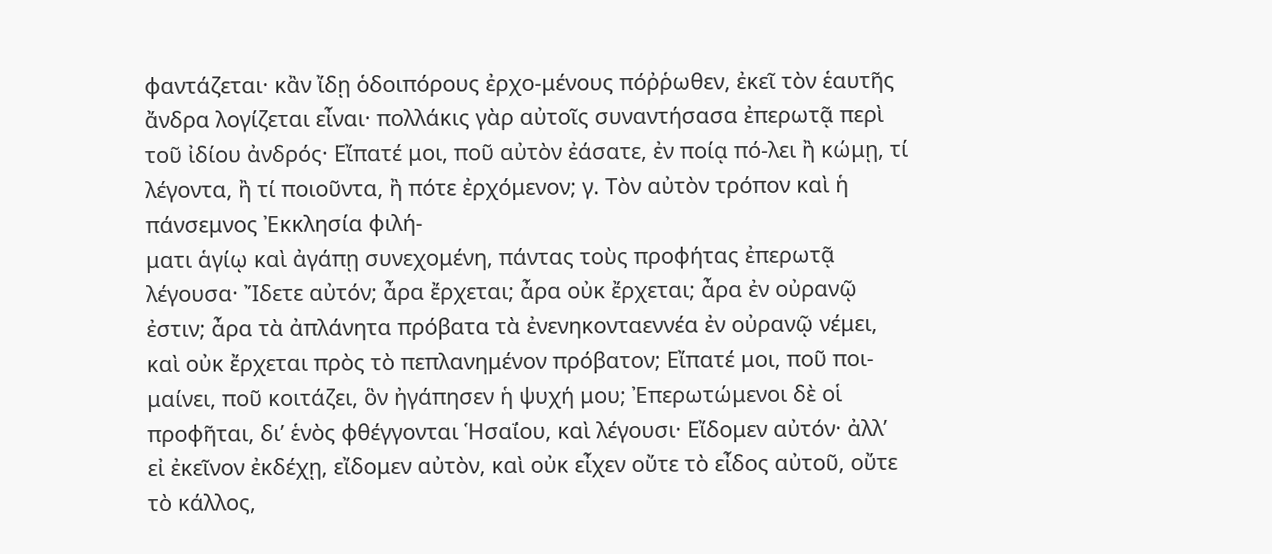φαντάζεται· κἂν ἴδῃ ὁδοιπόρους ἐρχο-μένους πόῤῥωθεν, ἐκεῖ τὸν ἑαυτῆς ἄνδρα λογίζεται εἶναι· πολλάκις γὰρ αὐτοῖς συναντήσασα ἐπερωτᾷ περὶ τοῦ ἰδίου ἀνδρός· Εἴπατέ μοι, ποῦ αὐτὸν ἐάσατε, ἐν ποίᾳ πό-λει ἢ κώμῃ, τί λέγοντα, ἢ τί ποιοῦντα, ἢ πότε ἐρχόμενον; γ. Τὸν αὐτὸν τρόπον καὶ ἡ πάνσεμνος Ἐκκλησία φιλή-
ματι ἁγίῳ καὶ ἀγάπῃ συνεχομένη, πάντας τοὺς προφήτας ἐπερωτᾷ λέγουσα· Ἴδετε αὐτόν; ἆρα ἔρχεται; ἆρα οὐκ ἔρχεται; ἆρα ἐν οὐρανῷ ἐστιν; ἆρα τὰ ἀπλάνητα πρόβατα τὰ ἐνενηκονταεννέα ἐν οὐρανῷ νέμει, καὶ οὐκ ἔρχεται πρὸς τὸ πεπλανημένον πρόβατον; Εἴπατέ μοι, ποῦ ποι-μαίνει, ποῦ κοιτάζει, ὃν ἠγάπησεν ἡ ψυχή μου; Ἐπερωτώμενοι δὲ οἱ προφῆται, δι’ ἑνὸς φθέγγονται Ἡσαί̈ου, καὶ λέγουσι· Εἴδομεν αὐτόν· ἀλλ’ εἰ ἐκεῖνον ἐκδέχῃ, εἴδομεν αὐτὸν, καὶ οὐκ εἶχεν οὔτε τὸ εἶδος αὐτοῦ, οὔτε τὸ κάλλος,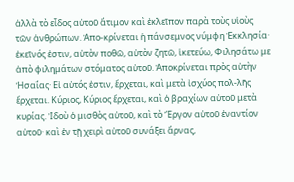ἀλλὰ τὸ εἶδος αὐτοῦ ἄτιμον καὶ ἐκλεῖπον παρὰ τοὺς υἱοὺς τῶν ἀνθρώπων. Ἀπο-κρίνεται ἡ πάνσεμνος νύμφη Ἐκκλησία· ἐκεῖνός ἐστιν, αὐτὸν ποθῶ, αὐτὸν ζητῶ, ἱκετεύω, Φιλησάτω με ἀπὸ φιλημάτων στόματος αὐτοῦ. Ἀποκρίνεται πρὸς αὐτὴν Ἡσαί̈ας· Εἰ αὐτός ἐστιν, ἔρχεται, καὶ μετὰ ἰσχύος πολ-λῆς ἔρχεται. Κύριος, Κύριος ἔρχεται, καὶ ὁ βραχίων αὐτοῦ μετὰ κυρίας. Ἰδοὺ ὁ μισθὸς αὐτοῦ, καὶ τὸ Ἔργον αὐτοῦ ἐναντίον αὐτοῦ· καὶ ἐν τῇ χειρὶ αὐτοῦ συνάξει ἄρνας,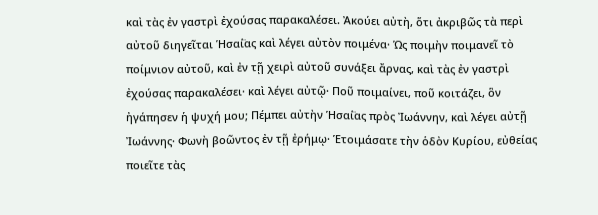καὶ τὰς ἐν γαστρὶ ἐχούσας παρακαλέσει. Ἀκούει αὐτὴ, ὅτι ἀκριβῶς τὰ περὶ αὐτοῦ διηγεῖται Ἡσαί̈ας καὶ λέγει αὐτὸν ποιμένα· Ὡς ποιμὴν ποιμανεῖ τὸ ποίμνιον αὐτοῦ, καὶ ἐν τῇ χειρὶ αὐτοῦ συνάξει ἄρνας, καὶ τὰς ἐν γαστρὶ ἐχούσας παρακαλέσει· καὶ λέγει αὐτῷ· Ποῦ ποιμαίνει, ποῦ κοιτάζει, ὃν ἠγάπησεν ἡ ψυχή μου; Πέμπει αὐτὴν Ἡσαί̈ας πρὸς Ἰωάννην, καὶ λέγει αὐτῇ Ἰωάννης· Φωνὴ βοῶντος ἐν τῇ ἐρήμῳ· Ἑτοιμάσατε τὴν ὁδὸν Κυρίου, εὐθείας ποιεῖτε τὰς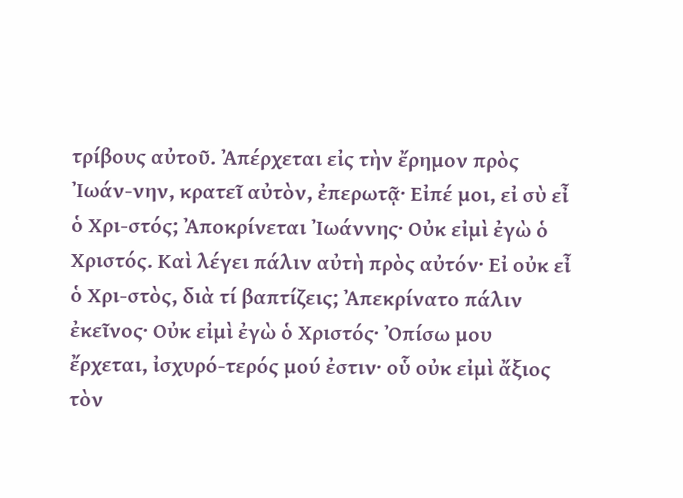τρίβους αὐτοῦ. Ἀπέρχεται εἰς τὴν ἔρημον πρὸς Ἰωάν-νην, κρατεῖ αὐτὸν, ἐπερωτᾷ· Εἰπέ μοι, εἰ σὺ εἶ ὁ Χρι-στός; Ἀποκρίνεται Ἰωάννης· Οὐκ εἰμὶ ἐγὼ ὁ Χριστός. Καὶ λέγει πάλιν αὐτὴ πρὸς αὐτόν· Εἰ οὐκ εἶ ὁ Χρι-στὸς, διὰ τί βαπτίζεις; Ἀπεκρίνατο πάλιν ἐκεῖνος· Οὐκ εἰμὶ ἐγὼ ὁ Χριστός· Ὀπίσω μου ἔρχεται, ἰσχυρό-τερός μού ἐστιν· οὗ οὐκ εἰμὶ ἄξιος τὸν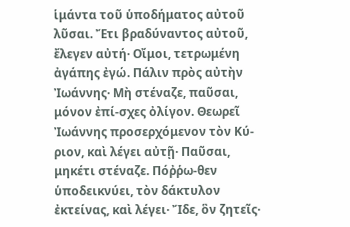ἱμάντα τοῦ ὑποδήματος αὐτοῦ λῦσαι. Ἔτι βραδύναντος αὐτοῦ, ἔλεγεν αὐτή· Οἴμοι, τετρωμένη ἀγάπης ἐγώ. Πάλιν πρὸς αὐτὴν Ἰωάννης· Μὴ στέναζε, παῦσαι, μόνον ἐπί-σχες ὀλίγον. Θεωρεῖ Ἰωάννης προσερχόμενον τὸν Κύ-ριον, καὶ λέγει αὐτῇ· Παῦσαι, μηκέτι στέναζε. Πόῤῥω-θεν ὑποδεικνύει, τὸν δάκτυλον ἐκτείνας, καὶ λέγει· Ἴδε, ὃν ζητεῖς·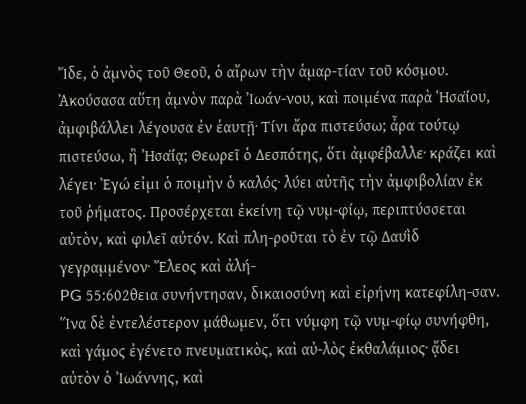Ἴδε, ὁ ἀμνὸς τοῦ Θεοῦ, ὁ αἴρων τὴν ἁμαρ-τίαν τοῦ κόσμου. Ἀκούσασα αὕτη ἀμνὸν παρὰ Ἰωάν-νου, καὶ ποιμένα παρὰ Ἡσαί̈ου, ἀμφιβάλλει λέγουσα ἐν ἑαυτῇ· Τίνι ἄρα πιστεύσω; ἆρα τούτῳ πιστεύσω, ἢ Ἠσαί̈ᾳ; Θεωρεῖ ὁ Δεσπότης, ὅτι ἀμφέβαλλε· κράζει καὶ λέγει· Ἐγώ εἰμι ὁ ποιμὴν ὁ καλός· λύει αὐτῆς τὴν ἀμφιβολίαν ἐκ τοῦ ῥήματος. Προσέρχεται ἐκείνη τῷ νυμ-φίῳ, περιπτύσσεται αὐτὸν, καὶ φιλεῖ αὐτόν. Καὶ πλη-ροῦται τὸ ἐν τῷ Δαυὶ̈δ γεγραμμένον· Ἔλεος καὶ ἀλή-
PG 55:602θεια συνήντησαν, δικαιοσύνη καὶ εἰρήνη κατεφίλη-σαν. Ἵνα δὲ ἐντελέστερον μάθωμεν, ὅτι νύμφη τῷ νυμ-φίῳ συνήφθη, καὶ γάμος ἐγένετο πνευματικὸς, καὶ αὐ-λὸς ἐκθαλάμιος· ᾄδει αὐτὸν ὁ Ἰωάννης, καὶ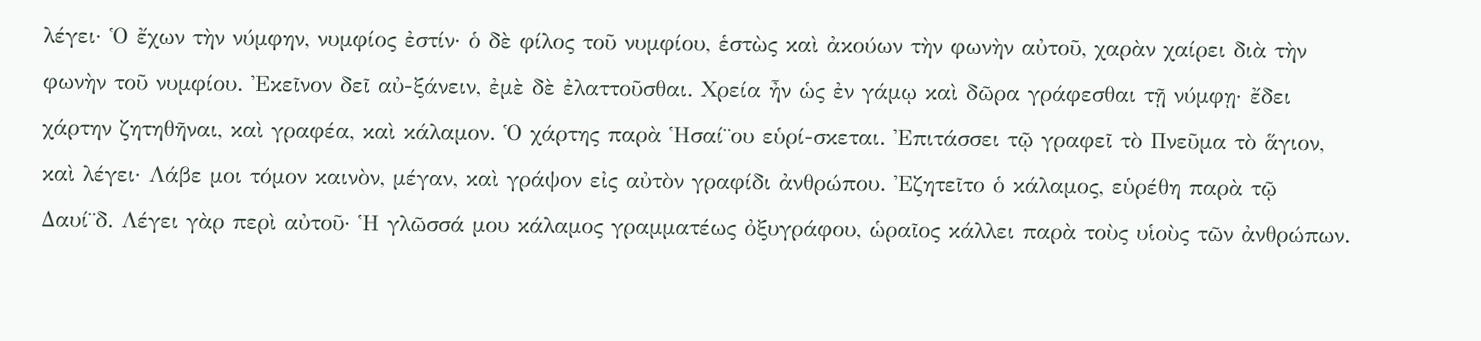λέγει· Ὁ ἔχων τὴν νύμφην, νυμφίος ἐστίν· ὁ δὲ φίλος τοῦ νυμφίου, ἑστὼς καὶ ἀκούων τὴν φωνὴν αὐτοῦ, χαρὰν χαίρει διὰ τὴν φωνὴν τοῦ νυμφίου. Ἐκεῖνον δεῖ αὐ-ξάνειν, ἐμὲ δὲ ἐλαττοῦσθαι. Χρεία ἦν ὡς ἐν γάμῳ καὶ δῶρα γράφεσθαι τῇ νύμφῃ· ἔδει χάρτην ζητηθῆναι, καὶ γραφέα, καὶ κάλαμον. Ὁ χάρτης παρὰ Ἡσαί̈ου εὑρί-σκεται. Ἐπιτάσσει τῷ γραφεῖ τὸ Πνεῦμα τὸ ἅγιον, καὶ λέγει· Λάβε μοι τόμον καινὸν, μέγαν, καὶ γράψον εἰς αὐτὸν γραφίδι ἀνθρώπου. Ἐζητεῖτο ὁ κάλαμος, εὑρέθη παρὰ τῷ Δαυί̈δ. Λέγει γὰρ περὶ αὐτοῦ· Ἡ γλῶσσά μου κάλαμος γραμματέως ὀξυγράφου, ὡραῖος κάλλει παρὰ τοὺς υἱοὺς τῶν ἀνθρώπων.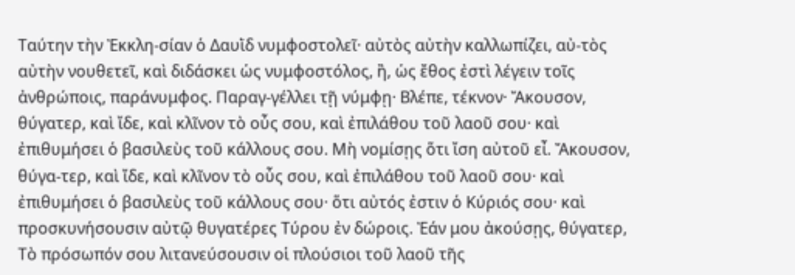Ταύτην τὴν Ἐκκλη-σίαν ὁ Δαυὶ̈δ νυμφοστολεῖ· αὐτὸς αὐτὴν καλλωπίζει, αὐ-τὸς αὐτὴν νουθετεῖ, καὶ διδάσκει ὡς νυμφοστόλος, ἢ, ὡς ἔθος ἐστὶ λέγειν τοῖς ἀνθρώποις, παράνυμφος. Παραγ-γέλλει τῇ νύμφῃ· Βλέπε, τέκνον· Ἄκουσον, θύγατερ, καὶ ἴδε, καὶ κλῖνον τὸ οὖς σου, καὶ ἐπιλάθου τοῦ λαοῦ σου· καὶ ἐπιθυμήσει ὁ βασιλεὺς τοῦ κάλλους σου. Μὴ νομίσῃς ὅτι ἴση αὐτοῦ εἶ. Ἄκουσον, θύγα-τερ, καὶ ἴδε, καὶ κλῖνον τὸ οὖς σου, καὶ ἐπιλάθου τοῦ λαοῦ σου· καὶ ἐπιθυμήσει ὁ βασιλεὺς τοῦ κάλλους σου· ὅτι αὐτός ἐστιν ὁ Κύριός σου· καὶ προσκυνήσουσιν αὐτῷ θυγατέρες Τύρου ἐν δώροις. Ἐάν μου ἀκούσῃς, θύγατερ, Τὸ πρόσωπόν σου λιτανεύσουσιν οἱ πλούσιοι τοῦ λαοῦ τῆς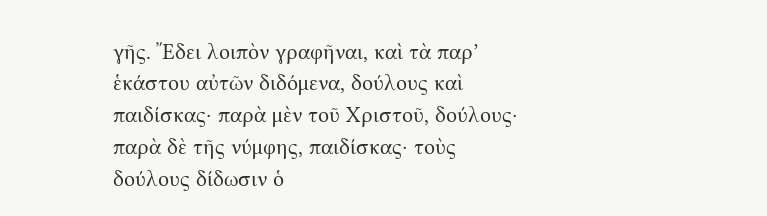γῆς. Ἔδει λοιπὸν γραφῆναι, καὶ τὰ παρ’ ἑκάστου αὐτῶν διδόμενα, δούλους καὶ παιδίσκας· παρὰ μὲν τοῦ Χριστοῦ, δούλους· παρὰ δὲ τῆς νύμφης, παιδίσκας· τοὺς δούλους δίδωσιν ὁ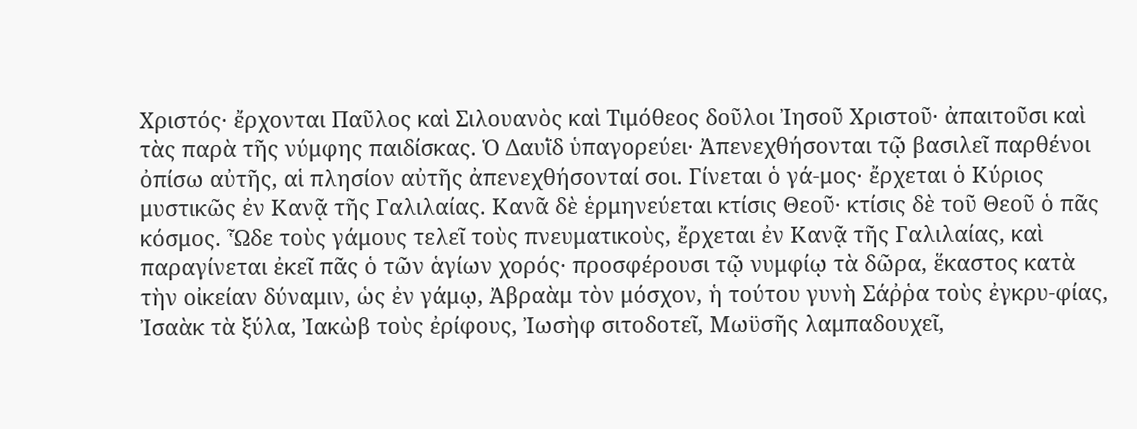Χριστός· ἔρχονται Παῦλος καὶ Σιλουανὸς καὶ Τιμόθεος δοῦλοι Ἰησοῦ Χριστοῦ· ἀπαιτοῦσι καὶ τὰς παρὰ τῆς νύμφης παιδίσκας. Ὁ Δαυὶ̈δ ὑπαγορεύει· Ἀπενεχθήσονται τῷ βασιλεῖ παρθένοι ὀπίσω αὐτῆς, αἱ πλησίον αὐτῆς ἀπενεχθήσονταί σοι. Γίνεται ὁ γά-μος· ἔρχεται ὁ Κύριος μυστικῶς ἐν Κανᾷ τῆς Γαλιλαίας. Κανᾶ δὲ ἑρμηνεύεται κτίσις Θεοῦ· κτίσις δὲ τοῦ Θεοῦ ὁ πᾶς κόσμος. Ὧδε τοὺς γάμους τελεῖ τοὺς πνευματικοὺς, ἔρχεται ἐν Κανᾷ τῆς Γαλιλαίας, καὶ παραγίνεται ἐκεῖ πᾶς ὁ τῶν ἁγίων χορός· προσφέρουσι τῷ νυμφίῳ τὰ δῶρα, ἕκαστος κατὰ τὴν οἰκείαν δύναμιν, ὡς ἐν γάμῳ, Ἀβραὰμ τὸν μόσχον, ἡ τούτου γυνὴ Σάῤῥα τοὺς ἐγκρυ-φίας, Ἰσαὰκ τὰ ξύλα, Ἰακὼβ τοὺς ἐρίφους, Ἰωσὴφ σιτοδοτεῖ, Μωϋσῆς λαμπαδουχεῖ,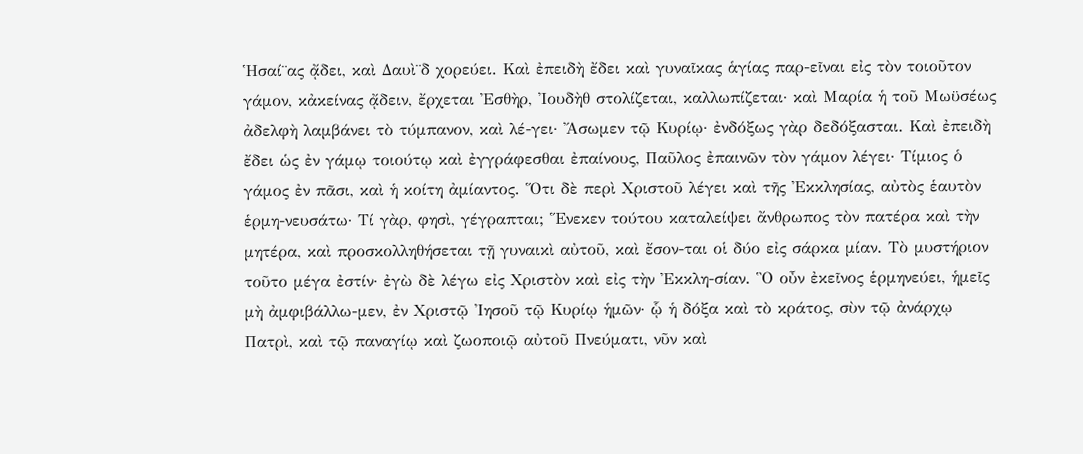Ἡσαί̈ας ᾄδει, καὶ Δαυὶ̈δ χορεύει. Καὶ ἐπειδὴ ἔδει καὶ γυναῖκας ἁγίας παρ-εῖναι εἰς τὸν τοιοῦτον γάμον, κἀκείνας ᾄδειν, ἔρχεται Ἐσθὴρ, Ἰουδὴθ στολίζεται, καλλωπίζεται· καὶ Μαρία ἡ τοῦ Μωϋσέως ἀδελφὴ λαμβάνει τὸ τύμπανον, καὶ λέ-γει· Ἄσωμεν τῷ Κυρίῳ· ἐνδόξως γὰρ δεδόξασται. Καὶ ἐπειδὴ ἔδει ὡς ἐν γάμῳ τοιούτῳ καὶ ἐγγράφεσθαι ἐπαίνους, Παῦλος ἐπαινῶν τὸν γάμον λέγει· Τίμιος ὁ γάμος ἐν πᾶσι, καὶ ἡ κοίτη ἀμίαντος. Ὅτι δὲ περὶ Χριστοῦ λέγει καὶ τῆς Ἐκκλησίας, αὐτὸς ἑαυτὸν ἑρμη-νευσάτω· Τί γὰρ, φησὶ, γέγραπται; Ἕνεκεν τούτου καταλείψει ἄνθρωπος τὸν πατέρα καὶ τὴν μητέρα, καὶ προσκολληθήσεται τῇ γυναικὶ αὐτοῦ, καὶ ἔσον-ται οἱ δύο εἰς σάρκα μίαν. Τὸ μυστήριον τοῦτο μέγα ἐστίν· ἐγὼ δὲ λέγω εἰς Χριστὸν καὶ εἰς τὴν Ἐκκλη-σίαν. Ὃ οὖν ἐκεῖνος ἑρμηνεύει, ἡμεῖς μὴ ἀμφιβάλλω-μεν, ἐν Χριστῷ Ἰησοῦ τῷ Κυρίῳ ἡμῶν· ᾧ ἡ δόξα καὶ τὸ κράτος, σὺν τῷ ἀνάρχῳ Πατρὶ, καὶ τῷ παναγίῳ καὶ ζωοποιῷ αὐτοῦ Πνεύματι, νῦν καὶ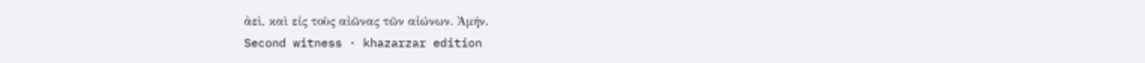ἀεὶ, καὶ εἰς τοὺς αἰῶνας τῶν αἰώνων. Ἀμήν.
Second witness · khazarzar edition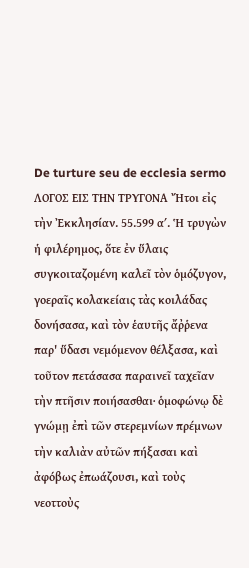De turture seu de ecclesia sermo ΛΟΓΟΣ ΕΙΣ ΤΗΝ ΤΡΥΓΟΝΑ Ἤτοι εἰς τὴν Ἐκκλησίαν. 55.599 αʹ. Ἡ τρυγὼν ἡ φιλέρημος, ὅτε ἐν ὕλαις συγκοιταζομένη καλεῖ τὸν ὁμόζυγον, γοεραῖς κολακείαις τὰς κοιλάδας δονήσασα, καὶ τὸν ἑαυτῆς ἄῤῥενα παρ' ὕδασι νεμόμενον θέλξασα, καὶ τοῦτον πετάσασα παραινεῖ ταχεῖαν τὴν πτῆσιν ποιήσασθαι· ὁμοφώνῳ δὲ γνώμῃ ἐπὶ τῶν στερεμνίων πρέμνων τὴν καλιὰν αὐτῶν πήξασαι καὶ ἀφόβως ἐπωάζουσι, καὶ τοὺς νεοττοὺς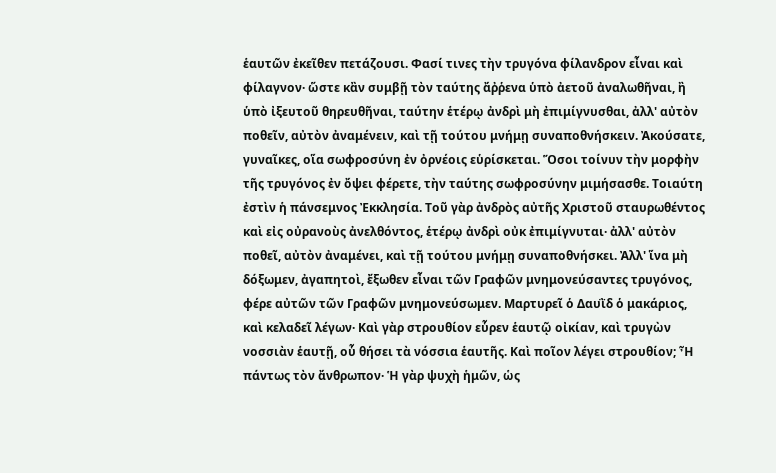ἑαυτῶν ἐκεῖθεν πετάζουσι. Φασί τινες τὴν τρυγόνα φίλανδρον εἶναι καὶ φίλαγνον· ὥστε κἂν συμβῇ τὸν ταύτης ἄῤῥενα ὑπὸ ἀετοῦ ἀναλωθῆναι, ἢ ὑπὸ ἰξευτοῦ θηρευθῆναι, ταύτην ἑτέρῳ ἀνδρὶ μὴ ἐπιμίγνυσθαι, ἀλλ' αὐτὸν ποθεῖν, αὐτὸν ἀναμένειν, καὶ τῇ τούτου μνήμῃ συναποθνήσκειν. Ἀκούσατε, γυναῖκες, οἵα σωφροσύνη ἐν ὀρνέοις εὑρίσκεται. Ὅσοι τοίνυν τὴν μορφὴν τῆς τρυγόνος ἐν ὄψει φέρετε, τὴν ταύτης σωφροσύνην μιμήσασθε. Τοιαύτη ἐστὶν ἡ πάνσεμνος Ἐκκλησία. Τοῦ γὰρ ἀνδρὸς αὐτῆς Χριστοῦ σταυρωθέντος καὶ εἰς οὐρανοὺς ἀνελθόντος, ἑτέρῳ ἀνδρὶ οὐκ ἐπιμίγνυται· ἀλλ' αὐτὸν ποθεῖ, αὐτὸν ἀναμένει, καὶ τῇ τούτου μνήμῃ συναποθνήσκει. Ἀλλ' ἵνα μὴ δόξωμεν, ἀγαπητοὶ, ἔξωθεν εἶναι τῶν Γραφῶν μνημονεύσαντες τρυγόνος, φέρε αὐτῶν τῶν Γραφῶν μνημονεύσωμεν. Μαρτυρεῖ ὁ Δαυῒδ ὁ μακάριος, καὶ κελαδεῖ λέγων· Καὶ γὰρ στρουθίον εὗρεν ἑαυτῷ οἰκίαν, καὶ τρυγὼν νοσσιὰν ἑαυτῇ, οὗ θήσει τὰ νόσσια ἑαυτῆς. Καὶ ποῖον λέγει στρουθίον; Ἦ πάντως τὸν ἄνθρωπον· Ἡ γὰρ ψυχὴ ἡμῶν, ὡς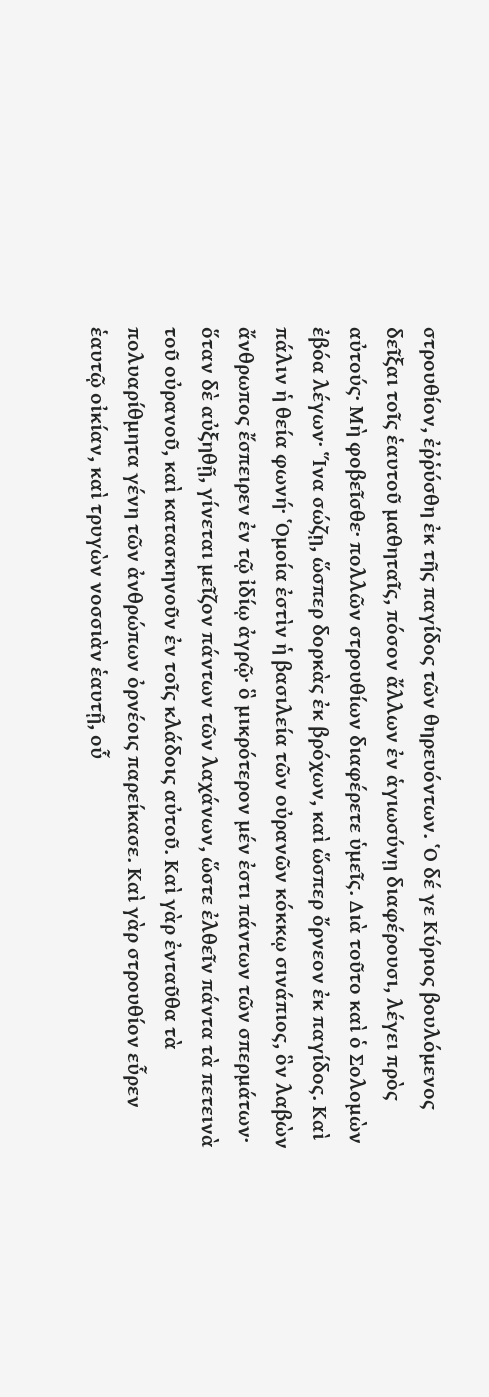στρουθίον, ἐῤῥύσθη ἐκ τῆς παγίδος τῶν θηρευόντων. Ὁ δέ γε Κύριος βουλόμενος δεῖξαι τοῖς ἑαυτοῦ μαθηταῖς, πόσον ἄλλων ἐν ἁγιωσύνῃ διαφέρουσι, λέγει πρὸς αὐτούς· Μὴ φοβεῖσθε· πολλῶν στρουθίων διαφέρετε ὑμεῖς. Διὰ τοῦτο καὶ ὁ Σολομὼν ἐβόα λέγων· Ἵνα σώζῃ, ὥσπερ δορκὰς ἐκ βρόχων, καὶ ὥσπερ ὄρνεον ἐκ παγίδος. Καὶ πάλιν ἡ θεία φωνή· Ὁμοία ἐστὶν ἡ βασιλεία τῶν οὐρανῶν κόκκῳ σινάπιος, ὃν λαβὼν ἄνθρωπος ἔσπειρεν ἐν τῷ ἰδίῳ ἀγρῷ· ὃ μικρότερον μέν ἐστι πάντων τῶν σπερμάτων· ὅταν δὲ αὐξηθῇ, γίνεται μεῖζον πάντων τῶν λαχάνων, ὥστε ἐλθεῖν πάντα τὰ πετεινὰ τοῦ οὐρανοῦ, καὶ κατασκηνοῦν ἐν τοῖς κλάδοις αὐτοῦ. Καὶ γὰρ ἐνταῦθα τὰ πολυαρίθμητα γένη τῶν ἀνθρώπων ὀρνέοις παρείκασε. Καὶ γὰρ στρουθίον εὗρεν ἑαυτῷ οἰκίαν, καὶ τρυγὼν νοσσιὰν ἑαυτῇ, οὗ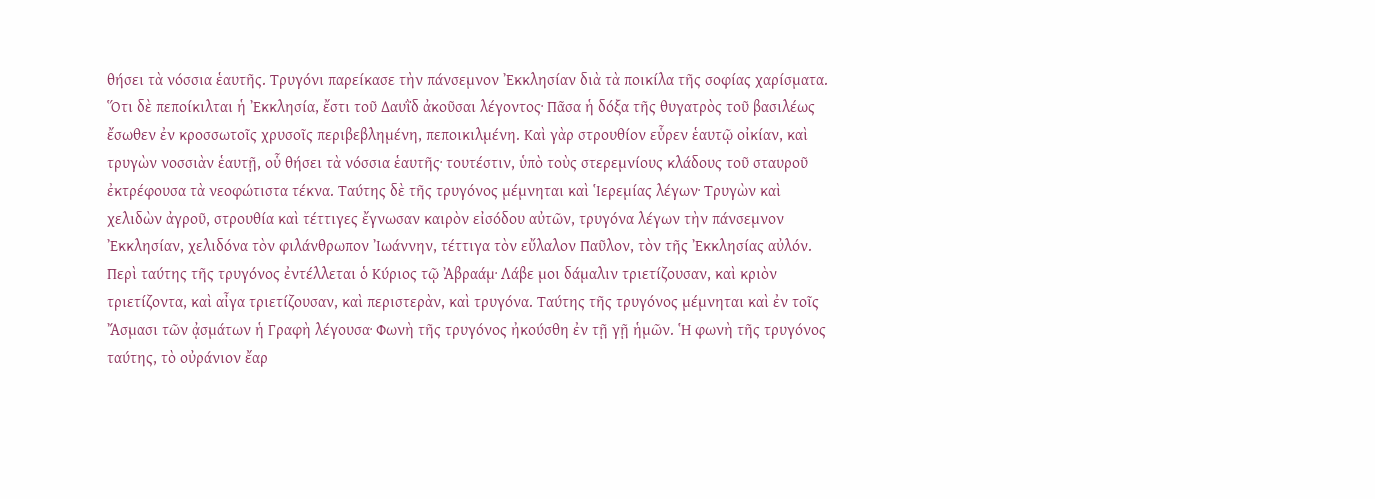θήσει τὰ νόσσια ἑαυτῆς. Τρυγόνι παρείκασε τὴν πάνσεμνον Ἐκκλησίαν διὰ τὰ ποικίλα τῆς σοφίας χαρίσματα. Ὅτι δὲ πεποίκιλται ἡ Ἐκκλησία, ἔστι τοῦ Δαυῒδ ἀκοῦσαι λέγοντος· Πᾶσα ἡ δόξα τῆς θυγατρὸς τοῦ βασιλέως ἔσωθεν ἐν κροσσωτοῖς χρυσοῖς περιβεβλημένη, πεποικιλμένη. Καὶ γὰρ στρουθίον εὗρεν ἑαυτῷ οἰκίαν, καὶ τρυγὼν νοσσιὰν ἑαυτῇ, οὗ θήσει τὰ νόσσια ἑαυτῆς· τουτέστιν, ὑπὸ τοὺς στερεμνίους κλάδους τοῦ σταυροῦ ἐκτρέφουσα τὰ νεοφώτιστα τέκνα. Ταύτης δὲ τῆς τρυγόνος μέμνηται καὶ Ἱερεμίας λέγων· Τρυγὼν καὶ χελιδὼν ἀγροῦ, στρουθία καὶ τέττιγες ἔγνωσαν καιρὸν εἰσόδου αὐτῶν, τρυγόνα λέγων τὴν πάνσεμνον Ἐκκλησίαν, χελιδόνα τὸν φιλάνθρωπον Ἰωάννην, τέττιγα τὸν εὔλαλον Παῦλον, τὸν τῆς Ἐκκλησίας αὐλόν. Περὶ ταύτης τῆς τρυγόνος ἐντέλλεται ὁ Κύριος τῷ Ἀβραάμ· Λάβε μοι δάμαλιν τριετίζουσαν, καὶ κριὸν τριετίζοντα, καὶ αἶγα τριετίζουσαν, καὶ περιστερὰν, καὶ τρυγόνα. Ταύτης τῆς τρυγόνος μέμνηται καὶ ἐν τοῖς Ἄσμασι τῶν ᾀσμάτων ἡ Γραφὴ λέγουσα· Φωνὴ τῆς τρυγόνος ἠκούσθη ἐν τῇ γῇ ἡμῶν. Ἡ φωνὴ τῆς τρυγόνος ταύτης, τὸ οὐράνιον ἔαρ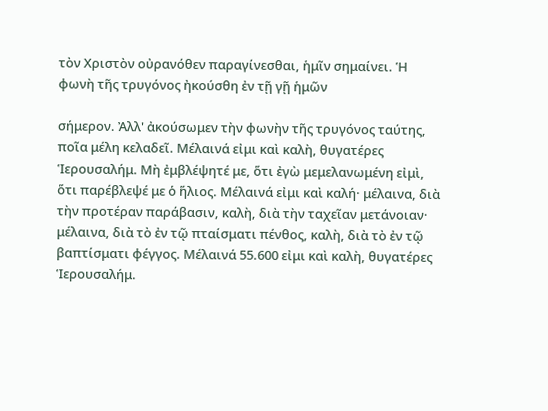τὸν Χριστὸν οὐρανόθεν παραγίνεσθαι, ἡμῖν σημαίνει. Ἡ φωνὴ τῆς τρυγόνος ἠκούσθη ἐν τῇ γῇ ἡμῶν

σήμερον. Ἀλλ' ἀκούσωμεν τὴν φωνὴν τῆς τρυγόνος ταύτης, ποῖα μέλη κελαδεῖ. Μέλαινά εἰμι καὶ καλὴ, θυγατέρες Ἱερουσαλήμ. Μὴ ἐμβλέψητέ με, ὅτι ἐγὼ μεμελανωμένη εἰμὶ, ὅτι παρέβλεψέ με ὁ ἥλιος. Μέλαινά εἰμι καὶ καλή· μέλαινα, διὰ τὴν προτέραν παράβασιν, καλὴ, διὰ τὴν ταχεῖαν μετάνοιαν· μέλαινα, διὰ τὸ ἐν τῷ πταίσματι πένθος, καλὴ, διὰ τὸ ἐν τῷ βαπτίσματι φέγγος. Μέλαινά 55.600 εἰμι καὶ καλὴ, θυγατέρες Ἱερουσαλήμ.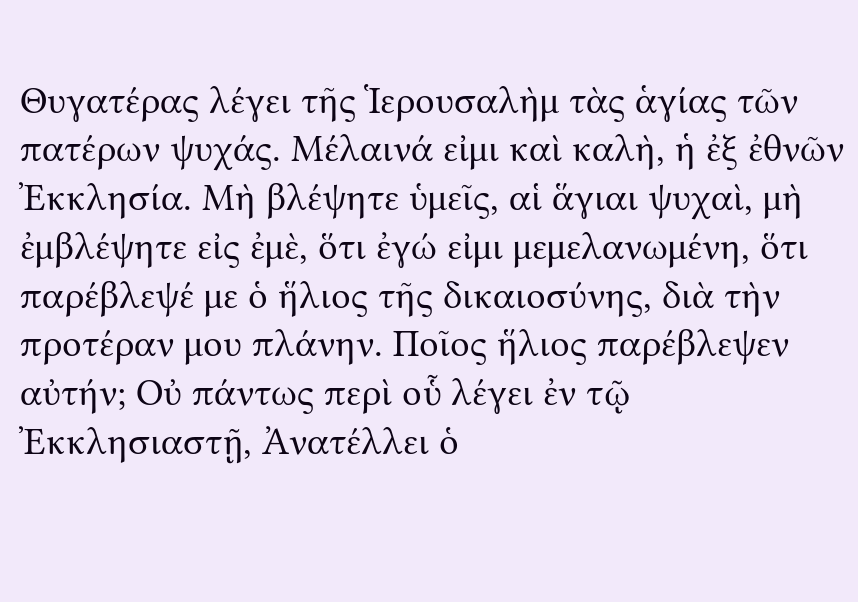Θυγατέρας λέγει τῆς Ἱερουσαλὴμ τὰς ἁγίας τῶν πατέρων ψυχάς. Μέλαινά εἰμι καὶ καλὴ, ἡ ἐξ ἐθνῶν Ἐκκλησία. Μὴ βλέψητε ὑμεῖς, αἱ ἅγιαι ψυχαὶ, μὴ ἐμβλέψητε εἰς ἐμὲ, ὅτι ἐγώ εἰμι μεμελανωμένη, ὅτι παρέβλεψέ με ὁ ἥλιος τῆς δικαιοσύνης, διὰ τὴν προτέραν μου πλάνην. Ποῖος ἥλιος παρέβλεψεν αὐτήν; Οὐ πάντως περὶ οὗ λέγει ἐν τῷ Ἐκκλησιαστῇ, Ἀνατέλλει ὁ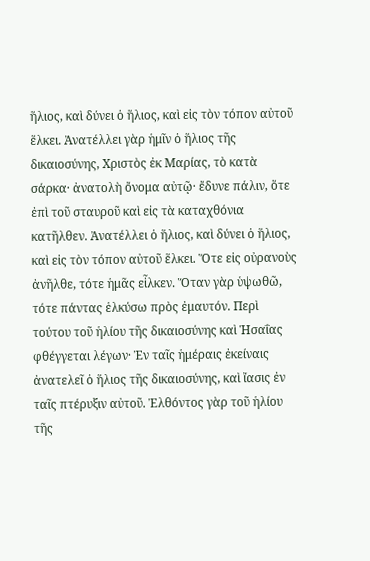ἥλιος, καὶ δύνει ὁ ἥλιος, καὶ εἰς τὸν τόπον αὐτοῦ ἕλκει. Ἀνατέλλει γὰρ ἡμῖν ὁ ἥλιος τῆς δικαιοσύνης, Χριστὸς ἐκ Μαρίας, τὸ κατὰ σάρκα· ἀνατολὴ ὄνομα αὐτῷ· ἔδυνε πάλιν, ὅτε ἐπὶ τοῦ σταυροῦ καὶ εἰς τὰ καταχθόνια κατῆλθεν. Ἀνατέλλει ὁ ἥλιος, καὶ δύνει ὁ ἥλιος, καὶ εἰς τὸν τόπον αὐτοῦ ἕλκει. Ὅτε εἰς οὐρανοὺς ἀνῆλθε, τότε ἡμᾶς εἷλκεν. Ὅταν γὰρ ὑψωθῶ, τότε πάντας ἑλκύσω πρὸς ἐμαυτόν. Περὶ τούτου τοῦ ἡλίου τῆς δικαιοσύνης καὶ Ἡσαΐας φθέγγεται λέγων· Ἐν ταῖς ἡμέραις ἐκείναις ἀνατελεῖ ὁ ἥλιος τῆς δικαιοσύνης, καὶ ἴασις ἐν ταῖς πτέρυξιν αὐτοῦ. Ἐλθόντος γὰρ τοῦ ἡλίου τῆς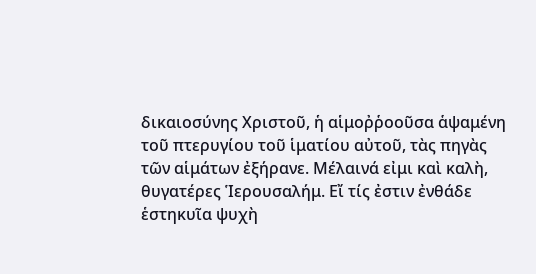δικαιοσύνης Χριστοῦ, ἡ αἱμοῤῥοοῦσα ἁψαμένη τοῦ πτερυγίου τοῦ ἱματίου αὐτοῦ, τὰς πηγὰς τῶν αἱμάτων ἐξήρανε. Μέλαινά εἰμι καὶ καλὴ, θυγατέρες Ἱερουσαλήμ. Εἴ τίς ἐστιν ἐνθάδε ἑστηκυῖα ψυχὴ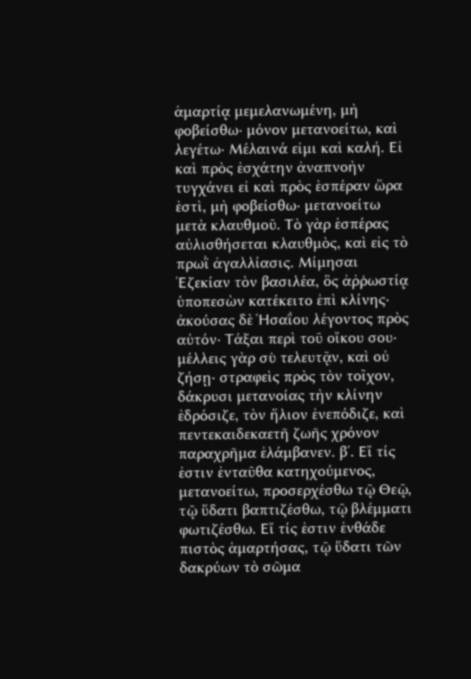ἁμαρτίᾳ μεμελανωμένη, μὴ φοβείσθω· μόνον μετανοείτω, καὶ λεγέτω· Μέλαινά εἰμι καὶ καλή. Εἰ καὶ πρὸς ἐσχάτην ἀναπνοὴν τυγχάνει εἰ καὶ πρὸς ἑσπέραν ὥρα ἐστὶ, μὴ φοβείσθω· μετανοείτω μετὰ κλαυθμοῦ. Τὸ γὰρ ἑσπέρας αὐλισθήσεται κλαυθμὸς, καὶ εἰς τὸ πρωῒ ἀγαλλίασις. Μίμησαι Ἐζεκίαν τὸν βασιλέα, ὃς ἀῤῥωστίᾳ ὑποπεσὼν κατέκειτο ἐπὶ κλίνης· ἀκούσας δὲ Ἡσαΐου λέγοντος πρὸς αὐτόν· Τάξαι περὶ τοῦ οἴκου σου· μέλλεις γὰρ σὺ τελευτᾷν, καὶ οὐ ζήσῃ· στραφεὶς πρὸς τὸν τοῖχον, δάκρυσι μετανοίας τὴν κλίνην ἐδρόσιζε, τὸν ἥλιον ἐνεπόδιζε, καὶ πεντεκαιδεκαετῆ ζωῆς χρόνον παραχρῆμα ἐλάμβανεν. βʹ. Εἴ τίς ἐστιν ἐνταῦθα κατηχούμενος, μετανοείτω, προσερχέσθω τῷ Θεῷ, τῷ ὕδατι βαπτιζέσθω, τῷ βλέμματι φωτιζέσθω. Εἴ τίς ἐστιν ἐνθάδε πιστὸς ἁμαρτήσας, τῷ ὕδατι τῶν δακρύων τὸ σῶμα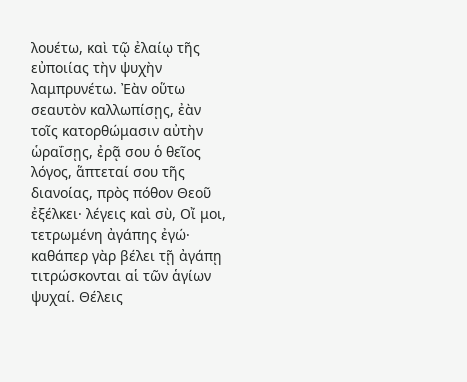λουέτω, καὶ τῷ ἐλαίῳ τῆς εὐποιίας τὴν ψυχὴν λαμπρυνέτω. Ἐὰν οὕτω σεαυτὸν καλλωπίσῃς, ἐὰν τοῖς κατορθώμασιν αὐτὴν ὡραΐσῃς, ἐρᾷ σου ὁ θεῖος λόγος, ἅπτεταί σου τῆς διανοίας, πρὸς πόθον Θεοῦ ἐξέλκει· λέγεις καὶ σὺ, Οἴ μοι, τετρωμένη ἀγάπης ἐγώ· καθάπερ γὰρ βέλει τῇ ἀγάπῃ τιτρώσκονται αἱ τῶν ἁγίων ψυχαί. Θέλεις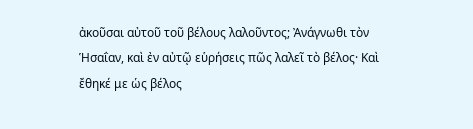ἀκοῦσαι αὐτοῦ τοῦ βέλους λαλοῦντος; Ἀνάγνωθι τὸν Ἡσαΐαν, καὶ ἐν αὐτῷ εὑρήσεις πῶς λαλεῖ τὸ βέλος· Καὶ ἔθηκέ με ὡς βέλος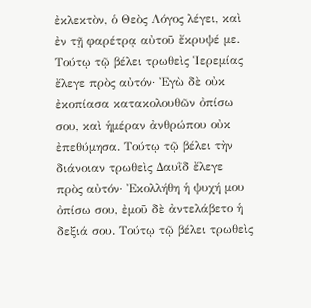ἐκλεκτὸν, ὁ Θεὸς Λόγος λέγει, καὶ ἐν τῇ φαρέτρᾳ αὐτοῦ ἔκρυψέ με. Τούτῳ τῷ βέλει τρωθεὶς Ἱερεμίας ἔλεγε πρὸς αὐτόν· Ἐγὼ δὲ οὐκ ἐκοπίασα κατακολουθῶν ὀπίσω σου, καὶ ἡμέραν ἀνθρώπου οὐκ ἐπεθύμησα. Τούτῳ τῷ βέλει τὴν διάνοιαν τρωθεὶς Δαυῒδ ἔλεγε πρὸς αὐτόν· Ἐκολλήθη ἡ ψυχή μου ὀπίσω σου, ἐμοῦ δὲ ἀντελάβετο ἡ δεξιά σου. Τούτῳ τῷ βέλει τρωθεὶς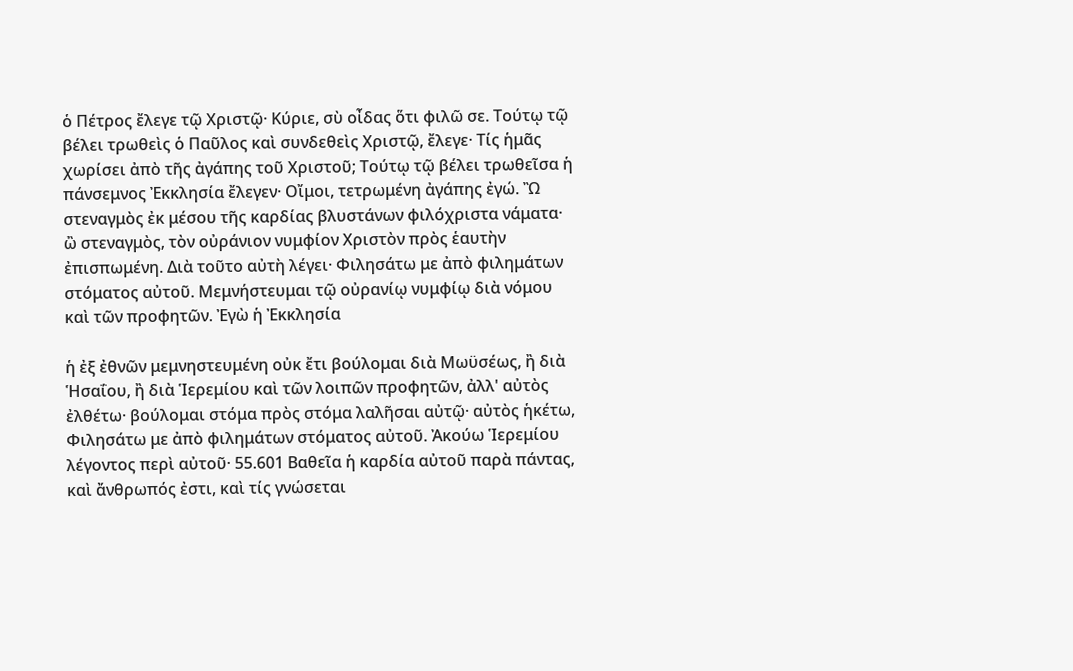ὁ Πέτρος ἔλεγε τῷ Χριστῷ· Κύριε, σὺ οἶδας ὅτι φιλῶ σε. Τούτῳ τῷ βέλει τρωθεὶς ὁ Παῦλος καὶ συνδεθεὶς Χριστῷ, ἔλεγε· Τίς ἡμᾶς χωρίσει ἀπὸ τῆς ἀγάπης τοῦ Χριστοῦ; Τούτῳ τῷ βέλει τρωθεῖσα ἡ πάνσεμνος Ἐκκλησία ἔλεγεν· Οἴμοι, τετρωμένη ἀγάπης ἐγώ. Ὢ στεναγμὸς ἐκ μέσου τῆς καρδίας βλυστάνων φιλόχριστα νάματα· ὢ στεναγμὸς, τὸν οὐράνιον νυμφίον Χριστὸν πρὸς ἑαυτὴν ἐπισπωμένη. Διὰ τοῦτο αὐτὴ λέγει· Φιλησάτω με ἀπὸ φιλημάτων στόματος αὐτοῦ. Μεμνήστευμαι τῷ οὐρανίῳ νυμφίῳ διὰ νόμου καὶ τῶν προφητῶν. Ἐγὼ ἡ Ἐκκλησία

ἡ ἐξ ἐθνῶν μεμνηστευμένη οὐκ ἔτι βούλομαι διὰ Μωϋσέως, ἢ διὰ Ἡσαΐου, ἢ διὰ Ἱερεμίου καὶ τῶν λοιπῶν προφητῶν, ἀλλ' αὐτὸς ἐλθέτω· βούλομαι στόμα πρὸς στόμα λαλῆσαι αὐτῷ· αὐτὸς ἡκέτω, Φιλησάτω με ἀπὸ φιλημάτων στόματος αὐτοῦ. Ἀκούω Ἱερεμίου λέγοντος περὶ αὐτοῦ· 55.601 Βαθεῖα ἡ καρδία αὐτοῦ παρὰ πάντας, καὶ ἄνθρωπός ἐστι, καὶ τίς γνώσεται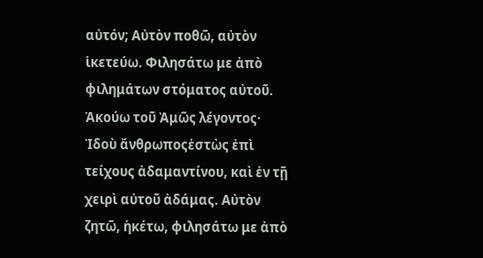αὐτόν; Αὐτὸν ποθῶ, αὐτὸν ἱκετεύω. Φιλησάτω με ἀπὸ φιλημάτων στόματος αὐτοῦ. Ἀκούω τοῦ Ἀμῶς λέγοντος· Ἰδοὺ ἄνθρωποςἑστὼς ἐπὶ τείχους ἀδαμαντίνου, καὶ ἐν τῇ χειρὶ αὐτοῦ ἀδάμας. Αὐτὸν ζητῶ, ἡκέτω, φιλησάτω με ἀπὸ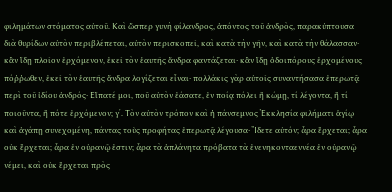φιλημάτων στόματος αὐτοῦ. Καὶ ὥσπερ γυνὴ φίλανδρος, ἀπόντος τοῦ ἀνδρὸς, παρακύπτουσα διὰ θυρίδων αὐτὸν περιβλέπεται, αὐτὸν περισκοπεῖ, καὶ κατὰ τὴν γῆν, καὶ κατὰ τὴν θάλασσαν· κἂν ἴδῃ πλοῖον ἐρχόμενον, ἐκεῖ τὸν ἑαυτῆς ἄνδρα φαντάζεται· κἂν ἴδῃ ὁδοιπόρους ἐρχομένους πόῤῥωθεν, ἐκεῖ τὸν ἑαυτῆς ἄνδρα λογίζεται εἶναι· πολλάκις γὰρ αὐτοῖς συναντήσασα ἐπερωτᾷ περὶ τοῦ ἰδίου ἀνδρός· Εἴπατέ μοι, ποῦ αὐτὸν ἐάσατε, ἐν ποίᾳ πόλει ἢ κώμῃ, τί λέγοντα, ἢ τί ποιοῦντα, ἢ πότε ἐρχόμενον; γʹ. Τὸν αὐτὸν τρόπον καὶ ἡ πάνσεμνος Ἐκκλησία φιλήματι ἁγίῳ καὶ ἀγάπῃ συνεχομένη, πάντας τοὺς προφήτας ἐπερωτᾷ λέγουσα· Ἴδετε αὐτόν; ἆρα ἔρχεται; ἆρα οὐκ ἔρχεται; ἆρα ἐν οὐρανῷ ἐστιν; ἆρα τὰ ἀπλάνητα πρόβατα τὰ ἐνενηκονταεννέα ἐν οὐρανῷ νέμει, καὶ οὐκ ἔρχεται πρὸς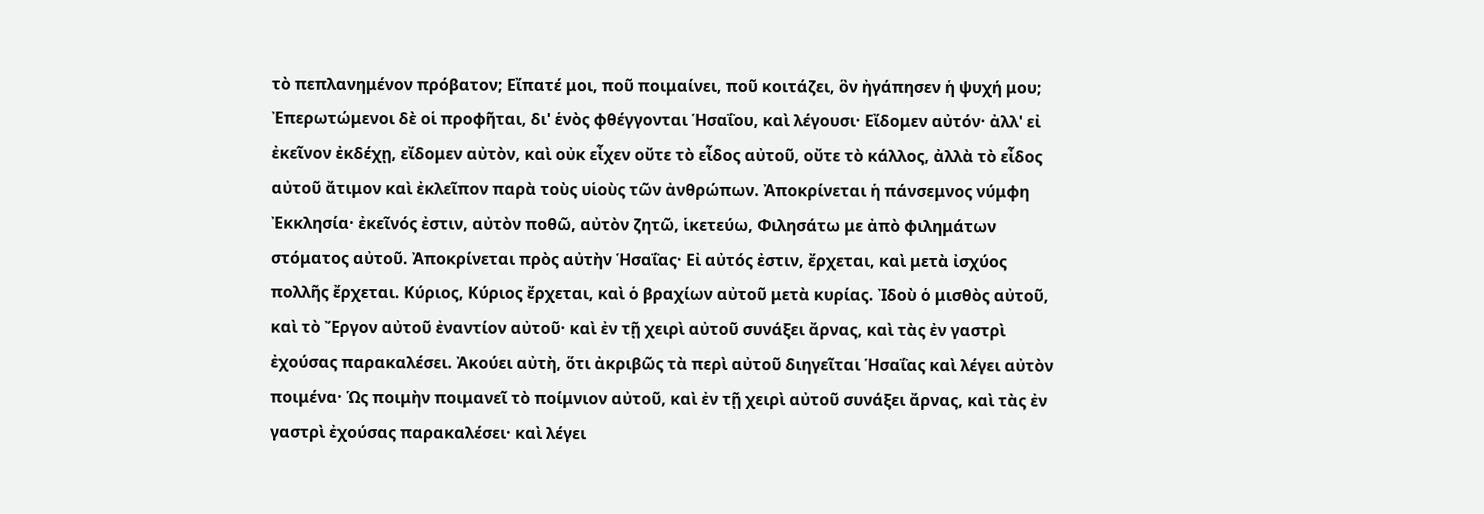τὸ πεπλανημένον πρόβατον; Εἴπατέ μοι, ποῦ ποιμαίνει, ποῦ κοιτάζει, ὃν ἠγάπησεν ἡ ψυχή μου; Ἐπερωτώμενοι δὲ οἱ προφῆται, δι' ἑνὸς φθέγγονται Ἡσαΐου, καὶ λέγουσι· Εἴδομεν αὐτόν· ἀλλ' εἰ ἐκεῖνον ἐκδέχῃ, εἴδομεν αὐτὸν, καὶ οὐκ εἶχεν οὔτε τὸ εἶδος αὐτοῦ, οὔτε τὸ κάλλος, ἀλλὰ τὸ εἶδος αὐτοῦ ἄτιμον καὶ ἐκλεῖπον παρὰ τοὺς υἱοὺς τῶν ἀνθρώπων. Ἀποκρίνεται ἡ πάνσεμνος νύμφη Ἐκκλησία· ἐκεῖνός ἐστιν, αὐτὸν ποθῶ, αὐτὸν ζητῶ, ἱκετεύω, Φιλησάτω με ἀπὸ φιλημάτων στόματος αὐτοῦ. Ἀποκρίνεται πρὸς αὐτὴν Ἡσαΐας· Εἰ αὐτός ἐστιν, ἔρχεται, καὶ μετὰ ἰσχύος πολλῆς ἔρχεται. Κύριος, Κύριος ἔρχεται, καὶ ὁ βραχίων αὐτοῦ μετὰ κυρίας. Ἰδοὺ ὁ μισθὸς αὐτοῦ, καὶ τὸ Ἔργον αὐτοῦ ἐναντίον αὐτοῦ· καὶ ἐν τῇ χειρὶ αὐτοῦ συνάξει ἄρνας, καὶ τὰς ἐν γαστρὶ ἐχούσας παρακαλέσει. Ἀκούει αὐτὴ, ὅτι ἀκριβῶς τὰ περὶ αὐτοῦ διηγεῖται Ἡσαΐας καὶ λέγει αὐτὸν ποιμένα· Ὡς ποιμὴν ποιμανεῖ τὸ ποίμνιον αὐτοῦ, καὶ ἐν τῇ χειρὶ αὐτοῦ συνάξει ἄρνας, καὶ τὰς ἐν γαστρὶ ἐχούσας παρακαλέσει· καὶ λέγει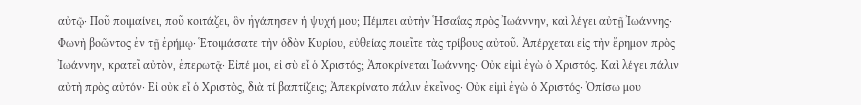αὐτῷ· Ποῦ ποιμαίνει, ποῦ κοιτάζει, ὃν ἠγάπησεν ἡ ψυχή μου; Πέμπει αὐτὴν Ἡσαΐας πρὸς Ἰωάννην, καὶ λέγει αὐτῇ Ἰωάννης· Φωνὴ βοῶντος ἐν τῇ ἐρήμῳ· Ἑτοιμάσατε τὴν ὁδὸν Κυρίου, εὐθείας ποιεῖτε τὰς τρίβους αὐτοῦ. Ἀπέρχεται εἰς τὴν ἔρημον πρὸς Ἰωάννην, κρατεῖ αὐτὸν, ἐπερωτᾷ· Εἰπέ μοι, εἰ σὺ εἶ ὁ Χριστός; Ἀποκρίνεται Ἰωάννης· Οὐκ εἰμὶ ἐγὼ ὁ Χριστός. Καὶ λέγει πάλιν αὐτὴ πρὸς αὐτόν· Εἰ οὐκ εἶ ὁ Χριστὸς, διὰ τί βαπτίζεις; Ἀπεκρίνατο πάλιν ἐκεῖνος· Οὐκ εἰμὶ ἐγὼ ὁ Χριστός· Ὀπίσω μου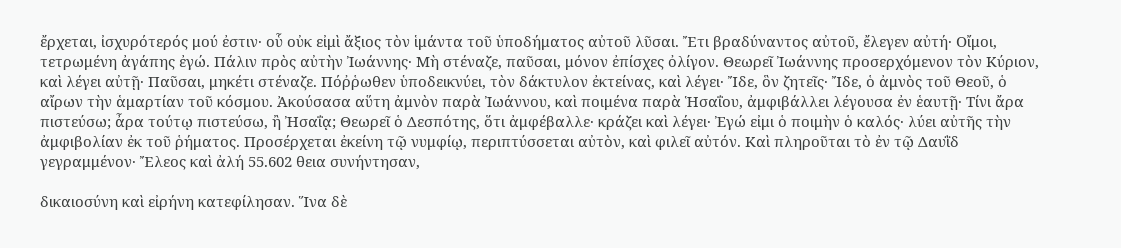ἔρχεται, ἰσχυρότερός μού ἐστιν· οὗ οὐκ εἰμὶ ἄξιος τὸν ἱμάντα τοῦ ὑποδήματος αὐτοῦ λῦσαι. Ἔτι βραδύναντος αὐτοῦ, ἔλεγεν αὐτή· Οἴμοι, τετρωμένη ἀγάπης ἐγώ. Πάλιν πρὸς αὐτὴν Ἰωάννης· Μὴ στέναζε, παῦσαι, μόνον ἐπίσχες ὀλίγον. Θεωρεῖ Ἰωάννης προσερχόμενον τὸν Κύριον, καὶ λέγει αὐτῇ· Παῦσαι, μηκέτι στέναζε. Πόῤῥωθεν ὑποδεικνύει, τὸν δάκτυλον ἐκτείνας, καὶ λέγει· Ἴδε, ὃν ζητεῖς· Ἴδε, ὁ ἀμνὸς τοῦ Θεοῦ, ὁ αἴρων τὴν ἁμαρτίαν τοῦ κόσμου. Ἀκούσασα αὕτη ἀμνὸν παρὰ Ἰωάννου, καὶ ποιμένα παρὰ Ἡσαΐου, ἀμφιβάλλει λέγουσα ἐν ἑαυτῇ· Τίνι ἄρα πιστεύσω; ἆρα τούτῳ πιστεύσω, ἢ Ἠσαΐᾳ; Θεωρεῖ ὁ Δεσπότης, ὅτι ἀμφέβαλλε· κράζει καὶ λέγει· Ἐγώ εἰμι ὁ ποιμὴν ὁ καλός· λύει αὐτῆς τὴν ἀμφιβολίαν ἐκ τοῦ ῥήματος. Προσέρχεται ἐκείνη τῷ νυμφίῳ, περιπτύσσεται αὐτὸν, καὶ φιλεῖ αὐτόν. Καὶ πληροῦται τὸ ἐν τῷ Δαυῒδ γεγραμμένον· Ἔλεος καὶ ἀλή 55.602 θεια συνήντησαν,

δικαιοσύνη καὶ εἰρήνη κατεφίλησαν. Ἵνα δὲ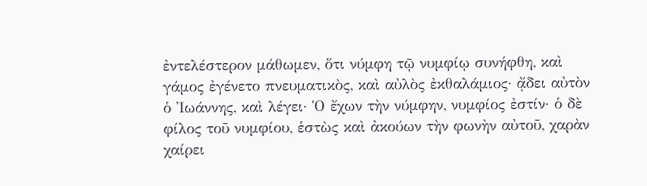ἐντελέστερον μάθωμεν, ὅτι νύμφη τῷ νυμφίῳ συνήφθη, καὶ γάμος ἐγένετο πνευματικὸς, καὶ αὐλὸς ἐκθαλάμιος· ᾄδει αὐτὸν ὁ Ἰωάννης, καὶ λέγει· Ὁ ἔχων τὴν νύμφην, νυμφίος ἐστίν· ὁ δὲ φίλος τοῦ νυμφίου, ἑστὼς καὶ ἀκούων τὴν φωνὴν αὐτοῦ, χαρὰν χαίρει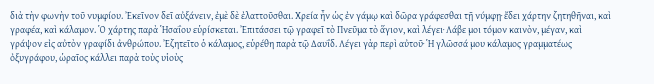διὰ τὴν φωνὴν τοῦ νυμφίου. Ἐκεῖνον δεῖ αὐξάνειν, ἐμὲ δὲ ἐλαττοῦσθαι. Χρεία ἦν ὡς ἐν γάμῳ καὶ δῶρα γράφεσθαι τῇ νύμφῃ· ἔδει χάρτην ζητηθῆναι, καὶ γραφέα, καὶ κάλαμον. Ὁ χάρτης παρὰ Ἡσαΐου εὑρίσκεται. Ἐπιτάσσει τῷ γραφεῖ τὸ Πνεῦμα τὸ ἅγιον, καὶ λέγει· Λάβε μοι τόμον καινὸν, μέγαν, καὶ γράψον εἰς αὐτὸν γραφίδι ἀνθρώπου. Ἐζητεῖτο ὁ κάλαμος, εὑρέθη παρὰ τῷ Δαυΐδ. Λέγει γὰρ περὶ αὐτοῦ· Ἡ γλῶσσά μου κάλαμος γραμματέως ὀξυγράφου, ὡραῖος κάλλει παρὰ τοὺς υἱοὺς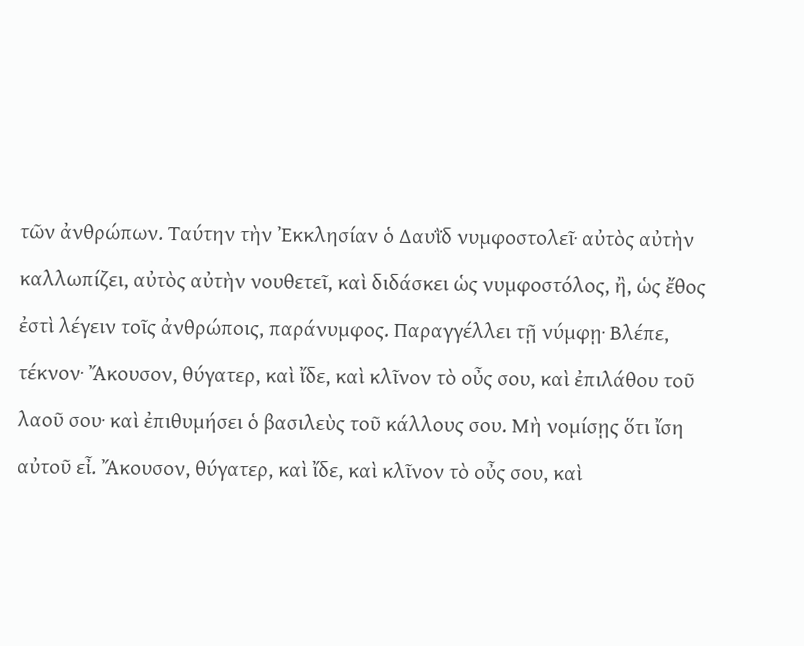τῶν ἀνθρώπων. Ταύτην τὴν Ἐκκλησίαν ὁ Δαυῒδ νυμφοστολεῖ· αὐτὸς αὐτὴν καλλωπίζει, αὐτὸς αὐτὴν νουθετεῖ, καὶ διδάσκει ὡς νυμφοστόλος, ἢ, ὡς ἔθος ἐστὶ λέγειν τοῖς ἀνθρώποις, παράνυμφος. Παραγγέλλει τῇ νύμφῃ· Βλέπε, τέκνον· Ἄκουσον, θύγατερ, καὶ ἴδε, καὶ κλῖνον τὸ οὖς σου, καὶ ἐπιλάθου τοῦ λαοῦ σου· καὶ ἐπιθυμήσει ὁ βασιλεὺς τοῦ κάλλους σου. Μὴ νομίσῃς ὅτι ἴση αὐτοῦ εἶ. Ἄκουσον, θύγατερ, καὶ ἴδε, καὶ κλῖνον τὸ οὖς σου, καὶ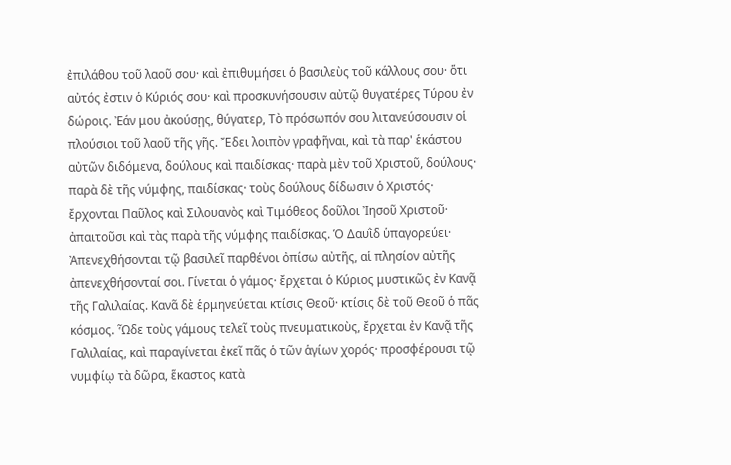ἐπιλάθου τοῦ λαοῦ σου· καὶ ἐπιθυμήσει ὁ βασιλεὺς τοῦ κάλλους σου· ὅτι αὐτός ἐστιν ὁ Κύριός σου· καὶ προσκυνήσουσιν αὐτῷ θυγατέρες Τύρου ἐν δώροις. Ἐάν μου ἀκούσῃς, θύγατερ, Τὸ πρόσωπόν σου λιτανεύσουσιν οἱ πλούσιοι τοῦ λαοῦ τῆς γῆς. Ἔδει λοιπὸν γραφῆναι, καὶ τὰ παρ' ἑκάστου αὐτῶν διδόμενα, δούλους καὶ παιδίσκας· παρὰ μὲν τοῦ Χριστοῦ, δούλους· παρὰ δὲ τῆς νύμφης, παιδίσκας· τοὺς δούλους δίδωσιν ὁ Χριστός· ἔρχονται Παῦλος καὶ Σιλουανὸς καὶ Τιμόθεος δοῦλοι Ἰησοῦ Χριστοῦ· ἀπαιτοῦσι καὶ τὰς παρὰ τῆς νύμφης παιδίσκας. Ὁ Δαυῒδ ὑπαγορεύει· Ἀπενεχθήσονται τῷ βασιλεῖ παρθένοι ὀπίσω αὐτῆς, αἱ πλησίον αὐτῆς ἀπενεχθήσονταί σοι. Γίνεται ὁ γάμος· ἔρχεται ὁ Κύριος μυστικῶς ἐν Κανᾷ τῆς Γαλιλαίας. Κανᾶ δὲ ἑρμηνεύεται κτίσις Θεοῦ· κτίσις δὲ τοῦ Θεοῦ ὁ πᾶς κόσμος. Ὧδε τοὺς γάμους τελεῖ τοὺς πνευματικοὺς, ἔρχεται ἐν Κανᾷ τῆς Γαλιλαίας, καὶ παραγίνεται ἐκεῖ πᾶς ὁ τῶν ἁγίων χορός· προσφέρουσι τῷ νυμφίῳ τὰ δῶρα, ἕκαστος κατὰ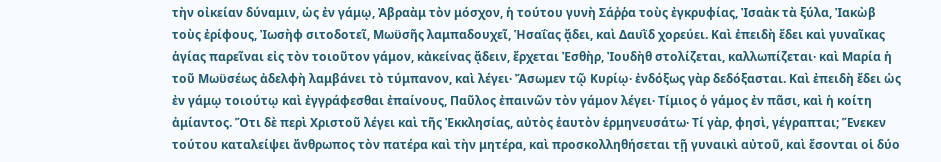τὴν οἰκείαν δύναμιν, ὡς ἐν γάμῳ, Ἀβραὰμ τὸν μόσχον, ἡ τούτου γυνὴ Σάῤῥα τοὺς ἐγκρυφίας, Ἰσαὰκ τὰ ξύλα, Ἰακὼβ τοὺς ἐρίφους, Ἰωσὴφ σιτοδοτεῖ, Μωϋσῆς λαμπαδουχεῖ, Ἡσαΐας ᾄδει, καὶ Δαυῒδ χορεύει. Καὶ ἐπειδὴ ἔδει καὶ γυναῖκας ἁγίας παρεῖναι εἰς τὸν τοιοῦτον γάμον, κἀκείνας ᾄδειν, ἔρχεται Ἐσθὴρ, Ἰουδὴθ στολίζεται, καλλωπίζεται· καὶ Μαρία ἡ τοῦ Μωϋσέως ἀδελφὴ λαμβάνει τὸ τύμπανον, καὶ λέγει· Ἄσωμεν τῷ Κυρίῳ· ἐνδόξως γὰρ δεδόξασται. Καὶ ἐπειδὴ ἔδει ὡς ἐν γάμῳ τοιούτῳ καὶ ἐγγράφεσθαι ἐπαίνους, Παῦλος ἐπαινῶν τὸν γάμον λέγει· Τίμιος ὁ γάμος ἐν πᾶσι, καὶ ἡ κοίτη ἀμίαντος. Ὅτι δὲ περὶ Χριστοῦ λέγει καὶ τῆς Ἐκκλησίας, αὐτὸς ἑαυτὸν ἑρμηνευσάτω· Τί γὰρ, φησὶ, γέγραπται; Ἕνεκεν τούτου καταλείψει ἄνθρωπος τὸν πατέρα καὶ τὴν μητέρα, καὶ προσκολληθήσεται τῇ γυναικὶ αὐτοῦ, καὶ ἔσονται οἱ δύο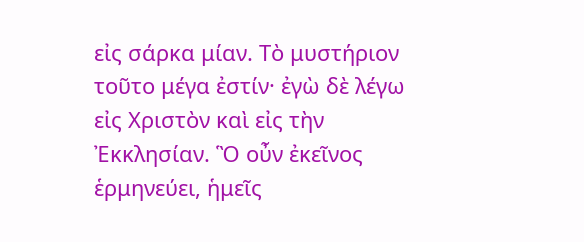εἰς σάρκα μίαν. Τὸ μυστήριον τοῦτο μέγα ἐστίν· ἐγὼ δὲ λέγω εἰς Χριστὸν καὶ εἰς τὴν Ἐκκλησίαν. Ὃ οὖν ἐκεῖνος ἑρμηνεύει, ἡμεῖς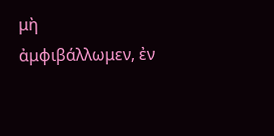μὴ ἀμφιβάλλωμεν, ἐν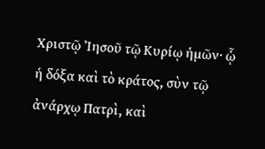Χριστῷ Ἰησοῦ τῷ Κυρίῳ ἡμῶν· ᾧ ἡ δόξα καὶ τὸ κράτος, σὺν τῷ ἀνάρχῳ Πατρὶ, καὶ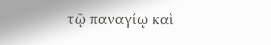τῷ παναγίῳ καὶ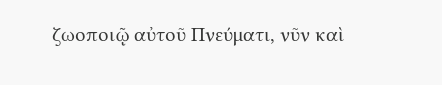ζωοποιῷ αὐτοῦ Πνεύματι, νῦν καὶ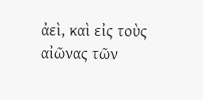ἀεὶ, καὶ εἰς τοὺς αἰῶνας τῶν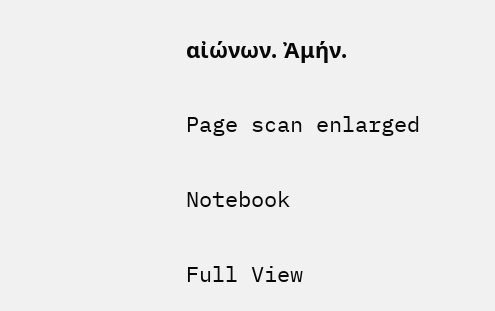αἰώνων. Ἀμήν.

Page scan enlarged

Notebook

Full View